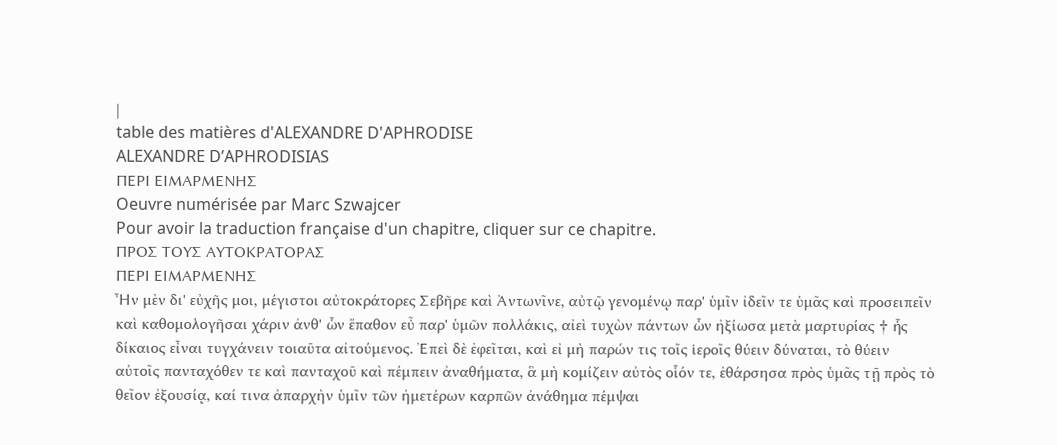|
table des matières d'ALEXANDRE D'APHRODISE
ALEXANDRE D’APHRODISIAS
ΠΕΡΙ ΕΙΜΑΡΜΕΝΗΣ
Oeuvre numérisée par Marc Szwajcer
Pour avoir la traduction française d'un chapitre, cliquer sur ce chapitre.
ΠΡΟΣ ΤΟΥΣ ΑΥΤΟΚΡΑΤΟΡΑΣ
ΠΕΡΙ ΕΙΜΑΡΜΕΝΗΣ
Ἦν μὲν δι' εὐχῆς μοι, μέγιστοι αὐτοκράτορες Σεβῆρε καὶ Ἀντωνῖνε, αὐτῷ γενομένῳ παρ' ὑμῖν ἰδεῖν τε ὑμᾶς καὶ προσειπεῖν καὶ καθομολογῆσαι χάριν ἀνθ' ὧν ἔπαθον εὖ παρ' ὑμῶν πολλάκις, αἰεὶ τυχὼν πάντων ὧν ἠξίωσα μετὰ μαρτυρίας † ἧς δίκαιος εἶναι τυγχάνειν τοιαῦτα αἰτούμενος. Ἐπεὶ δὲ ἐφεῖται, καὶ εἰ μὴ παρών τις τοῖς ἱεροῖς θύειν δύναται, τὸ θύειν αὐτοῖς πανταχόθεν τε καὶ πανταχοῦ καὶ πέμπειν ἀναθήματα, ἃ μὴ κομίζειν αὐτὸς οἷόν τε, ἐθάρσησα πρὸς ὑμᾶς τῇ πρὸς τὸ θεῖον ἐξουσίᾳ, καί τινα ἀπαρχὴν ὑμῖν τῶν ἡμετέρων καρπῶν ἀνάθημα πέμψαι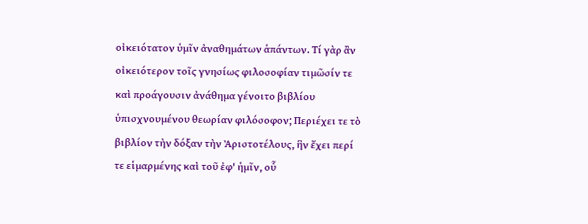οἰκειότατον ὑμῖν ἀναθημάτων ἁπάντων. Τί γὰρ ἂν οἰκειότερον τοῖς γνησίως φιλοσοφίαν τιμῶσίν τε καὶ προάγουσιν ἀνάθημα γένοιτο βιβλίου ὑπισχνουμένου θεωρίαν φιλόσοφον; Περιέχει τε τὸ βιβλίον τὴν δόξαν τὴν Ἀριστοτέλους, ἣν ἔχει περί τε εἱμαρμένης καὶ τοῦ ἐφ' ἡμῖν, οὗ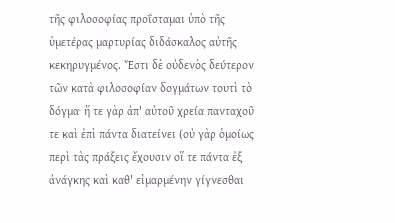τῆς φιλοσοφίας προΐσταμαι ὑπὸ τῆς ὑμετέρας μαρτυρίας διδάσκαλος αὐτῆς κεκηρυγμένος. Ἔστι δὲ οὐδενὸς δεύτερον τῶν κατὰ φιλοσοφίαν δογμάτων τουτὶ τὸ δόγμα· ἥ τε γὰρ ἀπ' αὐτοῦ χρεία πανταχοῦ τε καὶ ἐπὶ πάντα διατείνει (οὐ γὰρ ὁμοίως περὶ τὰς πράξεις ἔχουσιν οἵ τε πάντα ἐξ ἀνάγκης καὶ καθ' εἱμαρμένην γίγνεσθαι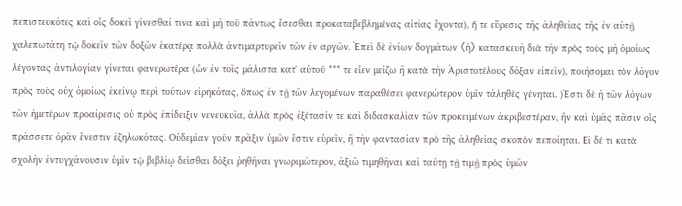πεπιστευκότες καὶ οἷς δοκεῖ γίνεσθαί τινα καὶ μὴ τοῦ πάντως ἔσεσθαι προκαταβεβλημένας αἰτίας ἔχοντα), ἥ τε εὕρεσις τῆς ἀληθείας τῆς ἐν αὐτῇ χαλεπωτάτη τῷ δοκεῖν τῶν δοξῶν ἑκατέρᾳ πολλὰ ἀντιμαρτυρεῖν τῶν ἐν αργῶν. Ἐπεὶ δὲ ἐνίων δογμάτων 〈ἡ〉 κατασκευὴ διὰ τὴν πρὸς τοὺς μὴ ὁμοίως λέγοντας ἀντιλογίαν γίνεται φανερωτέρα (ὧν ἐν τοῖς μάλιστα κατ' αὐτοῦ *** τε εἶεν μείζω ἢ κατὰ τὴν Ἀριστοτέλους δόξαν εἰπεῖν), ποιήσομαι τὸν λόγον πρὸς τοὺς οὐχ ὁμοίως ἐκείνῳ περὶ τούτων εἰρηκότας, ὅπως ἐν τῇ τῶν λεγομένων παραθέσει φανερώτερον ὑμῖν τἀληθὲς γένηται. )Έστι δὲ ἡ τῶν λόγων τῶν ἡμετέρων προαίρεσις οὐ πρὸς ἐπίδειξιν νενευκυῖα, ἀλλὰ πρὸς ἐξέτασίν τε καὶ διδασκαλίαν τῶν προκειμένων ἀκριβεστέραν, ἣν καὶ ὑμᾶς πᾶσιν οἷς πράσσετε ὁρᾶν ἔνεστιν ἐζηλωκότας. Οὐδεμίαν γοῦν πρᾶξιν ὑμῶν ἔστιν εὑρεῖν, ἣ τὴν φαντασίαν πρὸ τῆς ἀληθείας σκοπὸν πεποίηται. Εἰ δέ τι κατὰ σχολὴν ἐντυγχάνουσιν ὑμῖν τῷ βιβλίῳ δεῖσθαι δόξει ῥηθῆναι γνωριμώτερον, ἀξιῶ τιμηθῆναι καὶ ταύτῃ τῇ τιμῇ πρὸς ὑμῶν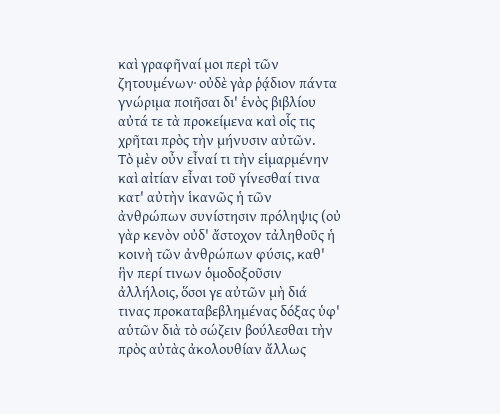καὶ γραφῆναί μοι περὶ τῶν ζητουμένων· οὐδὲ γὰρ ῥᾴδιον πάντα γνώριμα ποιῆσαι δι' ἑνὸς βιβλίου αὐτά τε τὰ προκείμενα καὶ οἷς τις χρῆται πρὸς τὴν μήνυσιν αὐτῶν.
Τὸ μὲν οὖν εἶναί τι τὴν εἱμαρμένην καὶ αἰτίαν εἶναι τοῦ γίνεσθαί τινα κατ' αὐτὴν ἱκανῶς ἡ τῶν ἀνθρώπων συνίστησιν πρόληψις (οὐ γὰρ κενὸν οὐδ' ἄστοχον τἀληθοῦς ἡ κοινὴ τῶν ἀνθρώπων φύσις, καθ' ἣν περί τινων ὁμοδοξοῦσιν ἀλλήλοις, ὅσοι γε αὐτῶν μὴ διά τινας προκαταβεβλημένας δόξας ὑφ' αὑτῶν διὰ τὸ σώζειν βούλεσθαι τὴν πρὸς αὐτὰς ἀκολουθίαν ἄλλως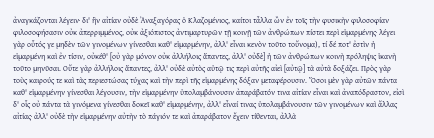ἀναγκάζονται λέγειν· δι' ἣν αἰτίαν οὐδὲ Ἀναξαγόρας ὁ Κλαζομένιος, καίτοι τἆλλα ὢν ἐν τοῖς τὴν φυσικὴν φιλοσοφίαν φιλοσοφήσασιν οὐκ ἀπερριμμένος, οὐκ ἀξιόπιστος ἀντιμαρτυρῶν τῇ κοινῇ τῶν ἀνθρώπων πίστει περὶ εἱμαρμένης· λέγει γὰρ οὗτός γε μηδὲν τῶν γινομένων γίνεσθαι καθ' εἱμαρμένην, ἀλλ' εἶναι κενὸν τοῦτο τοὔνομα), τί δέ ποτ' ἐστὶν ἡ εἱμαρμένη καὶ ἐν τίσιν, οὐκέθ' [οὐ γὰρ μόνον οὐκ ἀλλήλοις ἅπαντες, ἀλλ' οὐδὲ] ἡ τῶν ἀνθρώπων κοινὴ πρόληψις ἱκανὴ τοῦτο μηνῦσαι. Οὔτε γὰρ ἀλλήλοις ἅπαντες, ἀλλ' οὐδὲ αὐτὸς αὑτῷ τις περὶ αὐτῆς αἰεὶ [αὐτῷ] τὰ αὐτὰ δοξάζει. Πρὸς γὰρ τοὺς καιρούς τε καὶ τὰς περιεστώσας τύχας καὶ τὴν περὶ τῆς εἱμαρμένης δόξαν μεταφέρουσιν. Ὅσοι μὲν γὰρ αὐτῶν πάντα καθ' εἱμαρμένην γίνεσθαι λέγουσιν, τὴν εἱμαρμένην ὑπολαμβάνουσιν ἀπαράβατόν τινα αἰτίαν εἶναι καὶ ἀναπόδραστον, εἰσὶ δ' οἷς οὐ πάντα τὰ γινόμενα γίνεσθαι δοκεῖ καθ' εἱμαρμένην, ἀλλ' εἶναί τινας ὑπολαμβάνουσιν τῶν γινομένων καὶ ἄλλας αἰτίας· ἀλλ' οὐδὲ τὴν εἱμαρμένην αὐτὴν τὸ πάγιόν τε καὶ ἀπαράβατον ἔχειν τίθενται, ἀλλὰ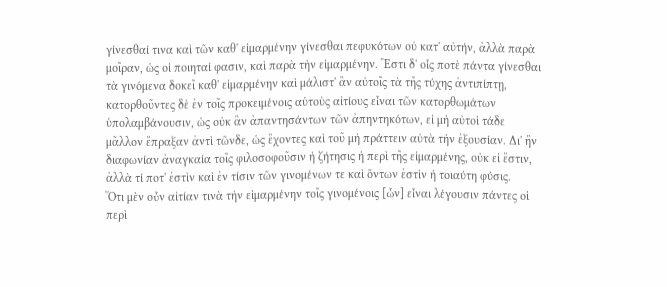γίνεσθαί τινα καὶ τῶν καθ' εἱμαρμένην γίνεσθαι πεφυκότων οὐ κατ' αὐτήν, ἀλλὰ παρὰ μοῖραν, ὡς οἱ ποιηταί φασιν, καὶ παρὰ τὴν εἱμαρμένην. Ἔστι δ' οἷς ποτὲ πάντα γίνεσθαι τὰ γινόμενα δοκεῖ καθ' εἱμαρμένην καὶ μάλιστ' ἂν αὐτοῖς τὰ τῆς τύχης ἀντιπίπτῃ, κατορθοῦντες δὲ ἐν τοῖς προκειμένοις αὑτοὺς αἰτίους εἶναι τῶν κατορθωμάτων ὑπολαμβάνουσιν, ὡς οὐκ ἂν ἀπαντησάντων τῶν ἀπηντηκότων, εἰ μὴ αὐτοὶ τάδε μᾶλλον ἔπραξαν ἀντὶ τῶνδε, ὡς ἔχοντες καὶ τοῦ μὴ πράττειν αὐτὰ τὴν ἐξουσίαν. Δι' ἣν διαφωνίαν ἀναγκαία τοῖς φιλοσοφοῦσιν ἡ ζήτησις ἡ περὶ τῆς εἱμαρμένης, οὐκ εἰ ἔστιν, ἀλλὰ τί ποτ' ἐστὶν καὶ ἐν τίσιν τῶν γινομένων τε καὶ ὄντων ἐστὶν ἡ τοιαύτη φύσις.
Ὅτι μὲν οὖν αἰτίαν τινὰ τὴν εἱμαρμένην τοῖς γινομένοις [ὧν] εἶναι λέγουσιν πάντες οἱ περὶ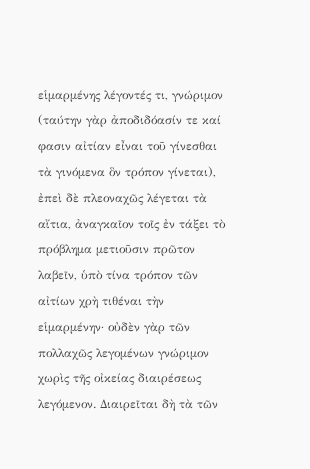εἱμαρμένης λέγοντές τι, γνώριμον (ταύτην γὰρ ἀποδιδόασίν τε καί φασιν αἰτίαν εἶναι τοῦ γίνεσθαι τὰ γινόμενα ὃν τρόπον γίνεται), ἐπεὶ δὲ πλεοναχῶς λέγεται τὰ αἴτια, ἀναγκαῖον τοῖς ἐν τάξει τὸ πρόβλημα μετιοῦσιν πρῶτον λαβεῖν, ὑπὸ τίνα τρόπον τῶν αἰτίων χρὴ τιθέναι τὴν εἱμαρμένην· οὐδὲν γὰρ τῶν πολλαχῶς λεγομένων γνώριμον χωρὶς τῆς οἰκείας διαιρέσεως λεγόμενον. Διαιρεῖται δὴ τὰ τῶν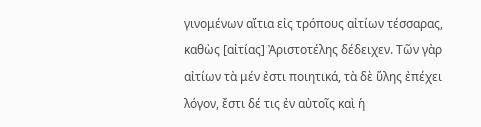γινομένων αἴτια εἰς τρόπους αἰτίων τέσσαρας, καθὼς [αἰτίας] Ἀριστοτέλης δέδειχεν. Τῶν γὰρ αἰτίων τὰ μέν ἐστι ποιητικά, τὰ δὲ ὕλης ἐπέχει λόγον, ἔστι δέ τις ἐν αὐτοῖς καὶ ἡ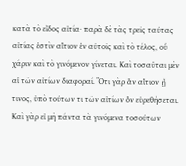κατὰ τὸ εἶδος αἰτία· παρὰ δὲ τὰς τρεῖς ταύτας αἰτίας ἐστὶν αἴτιον ἐν αὐτοῖς καὶ τὸ τέλος, οὗ χάριν καὶ τὸ γινόμενον γίνεται. Καὶ τοσαῦται μὲν αἱ τῶν αἰτίων διαφοραί. Ὅτι γὰρ ἂν αἴτιον ᾖ τινος, ὑπὸ τούτων τι τῶν αἰτίων ὂν εὑρεθήσεται. Καὶ γὰρ εἰ μὴ πάντα τὰ γινόμενα τοσούτων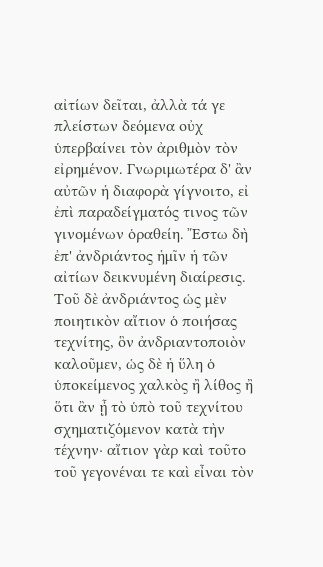αἰτίων δεῖται, ἀλλὰ τά γε πλείστων δεόμενα οὐχ ὑπερβαίνει τὸν ἀριθμὸν τὸν εἰρημένον. Γνωριμωτέρα δ' ἂν αὐτῶν ἡ διαφορὰ γίγνοιτο, εἰ ἐπὶ παραδείγματός τινος τῶν γινομένων ὁραθείη. Ἔστω δὴ ἐπ' ἀνδριάντος ἡμῖν ἡ τῶν αἰτίων δεικνυμένη διαίρεσις. Τοῦ δὲ ἀνδριάντος ὡς μὲν ποιητικὸν αἴτιον ὁ ποιήσας τεχνίτης, ὃν ἀνδριαντοποιὸν καλοῦμεν, ὡς δὲ ἡ ὕλη ὁ ὑποκείμενος χαλκὸς ἢ λίθος ἢ ὅτι ἂν ᾖ τὸ ὑπὸ τοῦ τεχνίτου σχηματιζόμενον κατὰ τὴν τέχνην· αἴτιον γὰρ καὶ τοῦτο τοῦ γεγονέναι τε καὶ εἶναι τὸν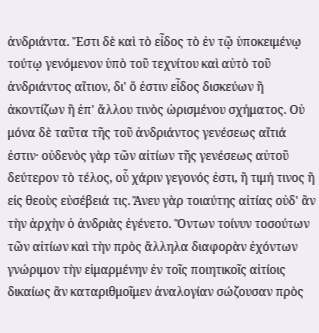ἀνδριάντα. Ἔστι δὲ καὶ τὸ εἶδος τὸ ἐν τῷ ὑποκειμένῳ τούτῳ γενόμενον ὑπὸ τοῦ τεχνίτου καὶ αὐτὸ τοῦ ἀνδριάντος αἴτιον, δι' ὅ ἐστιν εἶδος δισκεύων ἢ ἀκοντίζων ἢ ἐπ' ἄλλου τινὸς ὡρισμένου σχήματος. Οὐ μόνα δὲ ταῦτα τῆς τοῦ ἀνδριάντος γενέσεως αἴτιά ἐστιν· οὐδενὸς γὰρ τῶν αἰτίων τῆς γενέσεως αὐτοῦ δεύτερον τὸ τέλος, οὗ χάριν γεγονός ἐστι, ἢ τιμή τινος ἢ εἰς θεοὺς εὐσέβειά τις. Ἄνευ γὰρ τοιαύτης αἰτίας οὐδ' ἂν τὴν ἀρχὴν ὁ ἀνδριὰς ἐγένετο. Ὄντων τοίνυν τοσούτων τῶν αἰτίων καὶ τὴν πρὸς ἄλληλα διαφορὰν ἐχόντων γνώριμον τὴν εἱμαρμένην ἐν τοῖς ποιητικοῖς αἰτίοις δικαίως ἂν καταριθμοῖμεν ἀναλογίαν σώζουσαν πρὸς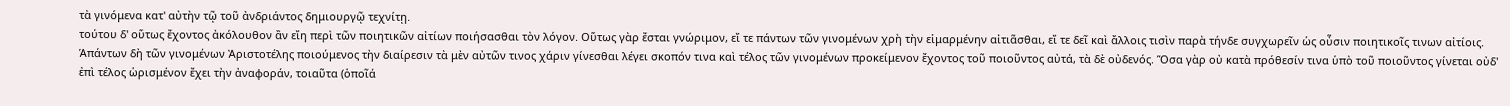τὰ γινόμενα κατ' αὐτὴν τῷ τοῦ ἀνδριάντος δημιουργῷ τεχνίτῃ.
τούτου δ' οὕτως ἔχοντος ἀκόλουθον ἂν εἴη περὶ τῶν ποιητικῶν αἰτίων ποιήσασθαι τὸν λόγον. Οὕτως γὰρ ἔσται γνώριμον, εἴ τε πάντων τῶν γινομένων χρὴ τὴν εἱμαρμένην αἰτιᾶσθαι, εἴ τε δεῖ καὶ ἄλλοις τισὶν παρὰ τήνδε συγχωρεῖν ὡς οὖσιν ποιητικοῖς τινων αἰτίοις. Ἁπάντων δὴ τῶν γινομένων Ἀριστοτέλης ποιούμενος τὴν διαίρεσιν τὰ μὲν αὐτῶν τινος χάριν γίνεσθαι λέγει σκοπόν τινα καὶ τέλος τῶν γινομένων προκείμενον ἔχοντος τοῦ ποιοῦντος αὐτά, τὰ δὲ οὐδενός. Ὅσα γὰρ οὐ κατὰ πρόθεσίν τινα ὑπὸ τοῦ ποιοῦντος γίνεται οὐδ' ἐπὶ τέλος ὡρισμένον ἔχει τὴν ἀναφοράν, τοιαῦτα (ὁποῖά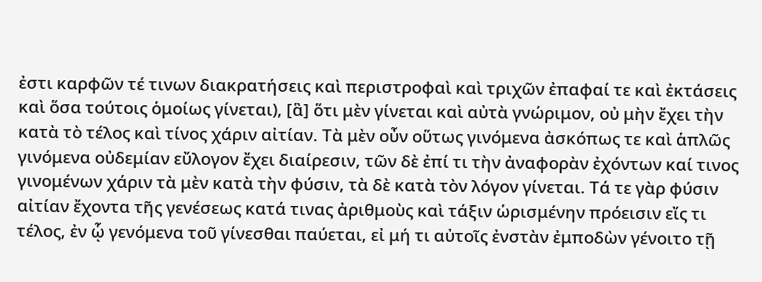ἐστι καρφῶν τέ τινων διακρατήσεις καὶ περιστροφαὶ καὶ τριχῶν ἐπαφαί τε καὶ ἐκτάσεις καὶ ὅσα τούτοις ὁμοίως γίνεται), [ἃ] ὅτι μὲν γίνεται καὶ αὐτὰ γνώριμον, οὐ μὴν ἔχει τὴν κατὰ τὸ τέλος καὶ τίνος χάριν αἰτίαν. Τὰ μὲν οὖν οὕτως γινόμενα ἀσκόπως τε καὶ ἁπλῶς γινόμενα οὐδεμίαν εὔλογον ἔχει διαίρεσιν, τῶν δὲ ἐπί τι τὴν ἀναφορὰν ἐχόντων καί τινος γινομένων χάριν τὰ μὲν κατὰ τὴν φύσιν, τὰ δὲ κατὰ τὸν λόγον γίνεται. Τά τε γὰρ φύσιν αἰτίαν ἔχοντα τῆς γενέσεως κατά τινας ἀριθμοὺς καὶ τάξιν ὡρισμένην πρόεισιν εἴς τι τέλος, ἐν ᾧ γενόμενα τοῦ γίνεσθαι παύεται, εἰ μή τι αὐτοῖς ἐνστὰν ἐμποδὼν γένοιτο τῇ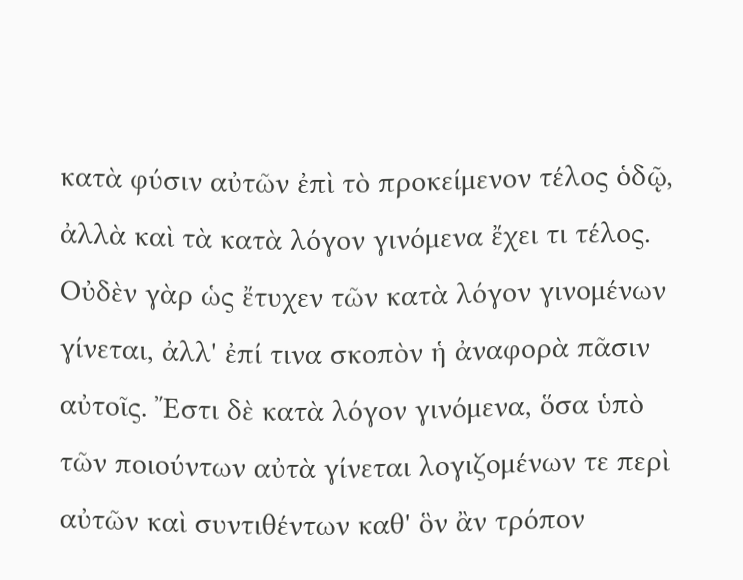κατὰ φύσιν αὐτῶν ἐπὶ τὸ προκείμενον τέλος ὁδῷ, ἀλλὰ καὶ τὰ κατὰ λόγον γινόμενα ἔχει τι τέλος. Οὐδὲν γὰρ ὡς ἔτυχεν τῶν κατὰ λόγον γινομένων γίνεται, ἀλλ' ἐπί τινα σκοπὸν ἡ ἀναφορὰ πᾶσιν αὐτοῖς. Ἔστι δὲ κατὰ λόγον γινόμενα, ὅσα ὑπὸ τῶν ποιούντων αὐτὰ γίνεται λογιζομένων τε περὶ αὐτῶν καὶ συντιθέντων καθ' ὃν ἂν τρόπον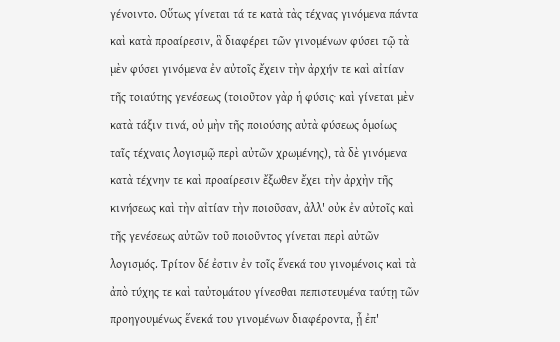γένοιντο. Οὕτως γίνεται τά τε κατὰ τὰς τέχνας γινόμενα πάντα καὶ κατὰ προαίρεσιν, ἃ διαφέρει τῶν γινομένων φύσει τῷ τὰ μὲν φύσει γινόμενα ἐν αὐτοῖς ἔχειν τὴν ἀρχήν τε καὶ αἰτίαν τῆς τοιαύτης γενέσεως (τοιοῦτον γὰρ ἡ φύσις· καὶ γίνεται μὲν κατὰ τάξιν τινά, οὐ μὴν τῆς ποιούσης αὐτὰ φύσεως ὁμοίως ταῖς τέχναις λογισμῷ περὶ αὐτῶν χρωμένης), τὰ δὲ γινόμενα κατὰ τέχνην τε καὶ προαίρεσιν ἔξωθεν ἔχει τὴν ἀρχὴν τῆς κινήσεως καὶ τὴν αἰτίαν τὴν ποιοῦσαν, ἀλλ' οὐκ ἐν αὐτοῖς καὶ τῆς γενέσεως αὐτῶν τοῦ ποιοῦντος γίνεται περὶ αὐτῶν λογισμός. Τρίτον δέ ἐστιν ἐν τοῖς ἕνεκά του γινομένοις καὶ τὰ ἀπὸ τύχης τε καὶ ταὐτομάτου γίνεσθαι πεπιστευμένα ταύτῃ τῶν προηγουμένως ἕνεκά του γινομένων διαφέροντα, ᾗ ἐπ'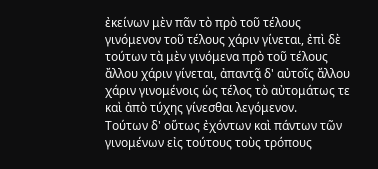ἐκείνων μὲν πᾶν τὸ πρὸ τοῦ τέλους γινόμενον τοῦ τέλους χάριν γίνεται, ἐπὶ δὲ τούτων τὰ μὲν γινόμενα πρὸ τοῦ τέλους ἄλλου χάριν γίνεται, ἀπαντᾷ δ' αὐτοῖς ἄλλου χάριν γινομένοις ὡς τέλος τὸ αὐτομάτως τε καὶ ἀπὸ τύχης γίνεσθαι λεγόμενον.
Τούτων δ' οὕτως ἐχόντων καὶ πάντων τῶν γινομένων εἰς τούτους τοὺς τρόπους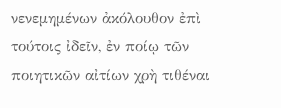νενεμημένων ἀκόλουθον ἐπὶ τούτοις ἰδεῖν, ἐν ποίῳ τῶν ποιητικῶν αἰτίων χρὴ τιθέναι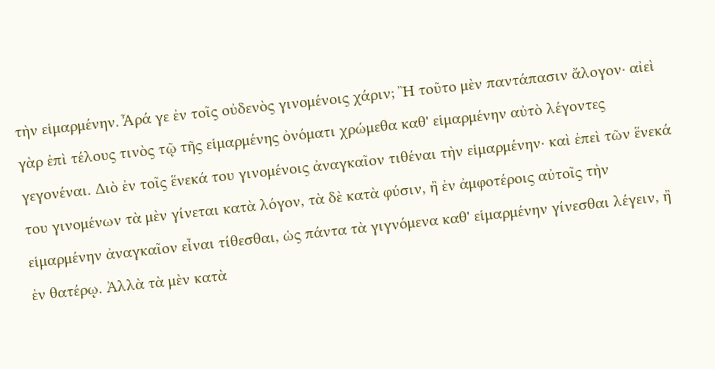τὴν εἱμαρμένην. Ἆρά γε ἐν τοῖς οὐδενὸς γινομένοις χάριν; Ἢ τοῦτο μὲν παντάπασιν ἄλογον· αἰεὶ γὰρ ἐπὶ τέλους τινὸς τῷ τῆς εἱμαρμένης ὀνόματι χρώμεθα καθ' εἱμαρμένην αὐτὸ λέγοντες γεγονέναι. Διὸ ἐν τοῖς ἕνεκά του γινομένοις ἀναγκαῖον τιθέναι τὴν εἱμαρμένην· καὶ ἐπεὶ τῶν ἕνεκά του γινομένων τὰ μὲν γίνεται κατὰ λόγον, τὰ δὲ κατὰ φύσιν, ἢ ἐν ἀμφοτέροις αὐτοῖς τὴν εἱμαρμένην ἀναγκαῖον εἶναι τίθεσθαι, ὡς πάντα τὰ γιγνόμενα καθ' εἱμαρμένην γίνεσθαι λέγειν, ἢ ἐν θατέρῳ. Ἀλλὰ τὰ μὲν κατὰ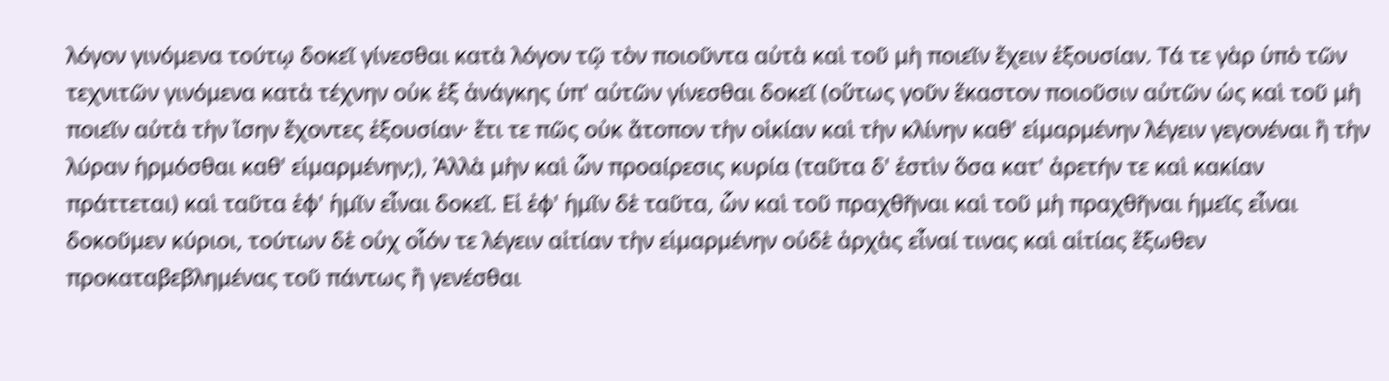λόγον γινόμενα τούτῳ δοκεῖ γίνεσθαι κατὰ λόγον τῷ τὸν ποιοῦντα αὐτὰ καὶ τοῦ μὴ ποιεῖν ἔχειν ἐξουσίαν. Τά τε γὰρ ὑπὸ τῶν τεχνιτῶν γινόμενα κατὰ τέχνην οὐκ ἐξ ἀνάγκης ὑπ' αὐτῶν γίνεσθαι δοκεῖ (οὕτως γοῦν ἕκαστον ποιοῦσιν αὐτῶν ὡς καὶ τοῦ μὴ ποιεῖν αὐτὰ τὴν ἴσην ἔχοντες ἐξουσίαν· ἔτι τε πῶς οὐκ ἄτοπον τὴν οἰκίαν καὶ τὴν κλίνην καθ' εἱμαρμένην λέγειν γεγονέναι ἢ τὴν λύραν ἡρμόσθαι καθ' εἱμαρμένην;), Ἀλλὰ μὴν καὶ ὧν προαίρεσις κυρία (ταῦτα δ' ἐστὶν ὅσα κατ' ἀρετήν τε καὶ κακίαν πράττεται) καὶ ταῦτα ἐφ' ἡμῖν εἶναι δοκεῖ. Εἰ ἐφ' ἡμῖν δὲ ταῦτα, ὧν καὶ τοῦ πραχθῆναι καὶ τοῦ μὴ πραχθῆναι ἡμεῖς εἶναι δοκοῦμεν κύριοι, τούτων δὲ οὐχ οἷόν τε λέγειν αἰτίαν τὴν εἱμαρμένην οὐδὲ ἀρχὰς εἶναί τινας καὶ αἰτίας ἔξωθεν προκαταβεβλημένας τοῦ πάντως ἢ γενέσθαι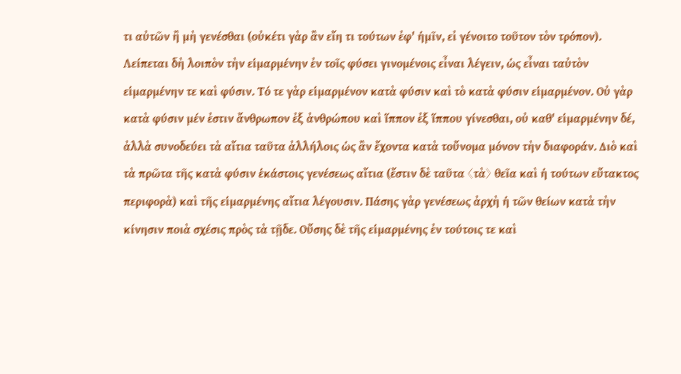τι αὐτῶν ἢ μὴ γενέσθαι (οὐκέτι γὰρ ἂν εἴη τι τούτων ἐφ' ἡμῖν, εἰ γένοιτο τοῦτον τὸν τρόπον).
Λείπεται δὴ λοιπὸν τὴν εἱμαρμένην ἐν τοῖς φύσει γινομένοις εἶναι λέγειν, ὡς εἶναι ταὐτὸν εἱμαρμένην τε καὶ φύσιν. Τό τε γὰρ εἱμαρμένον κατὰ φύσιν καὶ τὸ κατὰ φύσιν εἱμαρμένον. Οὐ γὰρ κατὰ φύσιν μέν ἐστιν ἄνθρωπον ἐξ ἀνθρώπου καὶ ἵππον ἐξ ἵππου γίνεσθαι, οὐ καθ' εἱμαρμένην δέ, ἀλλὰ συνοδεύει τὰ αἴτια ταῦτα ἀλλήλοις ὡς ἂν ἔχοντα κατὰ τοὔνομα μόνον τὴν διαφοράν. Διὸ καὶ τὰ πρῶτα τῆς κατὰ φύσιν ἑκάστοις γενέσεως αἴτια (ἔστιν δὲ ταῦτα 〈τὰ〉 θεῖα καὶ ἡ τούτων εὔτακτος περιφορὰ) καὶ τῆς εἱμαρμένης αἴτια λέγουσιν. Πάσης γὰρ γενέσεως ἀρχὴ ἡ τῶν θείων κατὰ τὴν κίνησιν ποιὰ σχέσις πρὸς τὰ τῇδε. Οὔσης δὲ τῆς εἱμαρμένης ἐν τούτοις τε καὶ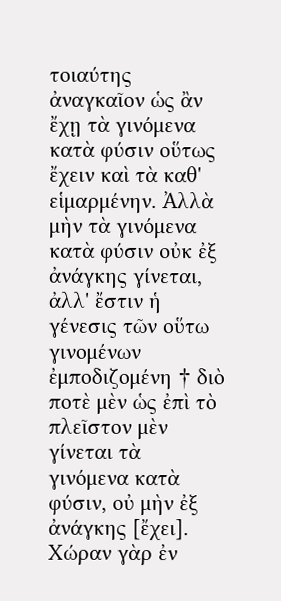τοιαύτης ἀναγκαῖον ὡς ἂν ἔχῃ τὰ γινόμενα κατὰ φύσιν οὕτως ἔχειν καὶ τὰ καθ' εἱμαρμένην. Ἀλλὰ μὴν τὰ γινόμενα κατὰ φύσιν οὐκ ἐξ ἀνάγκης γίνεται, ἀλλ' ἔστιν ἡ γένεσις τῶν οὕτω γινομένων ἐμποδιζομένη † διὸ ποτὲ μὲν ὡς ἐπὶ τὸ πλεῖστον μὲν γίνεται τὰ γινόμενα κατὰ φύσιν, οὐ μὴν ἐξ ἀνάγκης [ἔχει]. Χώραν γὰρ ἐν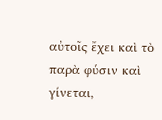αὐτοῖς ἔχει καὶ τὸ παρὰ φύσιν καὶ γίνεται,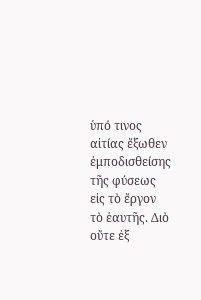ὑπό τινος αἰτίας ἔξωθεν ἐμποδισθείσης τῆς φύσεως εἰς τὸ ἔργον τὸ ἑαυτῆς. Διὸ οὔτε ἐξ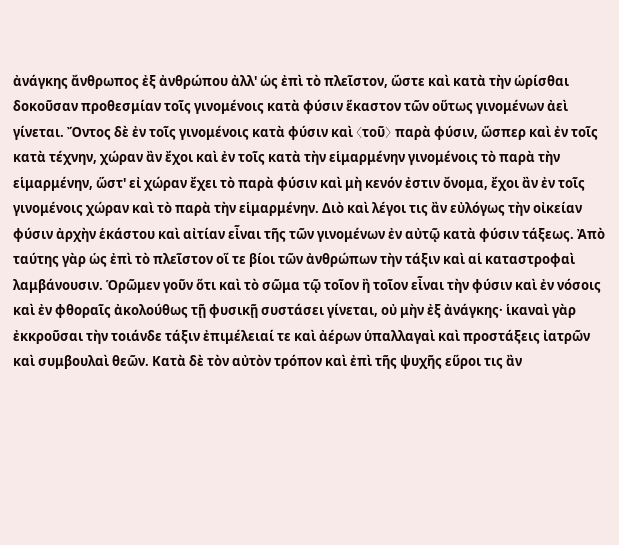ἀνάγκης ἄνθρωπος ἐξ ἀνθρώπου ἀλλ' ὡς ἐπὶ τὸ πλεῖστον, ὥστε καὶ κατὰ τὴν ὡρίσθαι δοκοῦσαν προθεσμίαν τοῖς γινομένοις κατὰ φύσιν ἕκαστον τῶν οὕτως γινομένων ἀεὶ γίνεται. Ὄντος δὲ ἐν τοῖς γινομένοις κατὰ φύσιν καὶ 〈τοῦ〉 παρὰ φύσιν, ὥσπερ καὶ ἐν τοῖς κατὰ τέχνην, χώραν ἂν ἔχοι καὶ ἐν τοῖς κατὰ τὴν εἱμαρμένην γινομένοις τὸ παρὰ τὴν εἱμαρμένην, ὥστ' εἰ χώραν ἔχει τὸ παρὰ φύσιν καὶ μὴ κενόν ἐστιν ὄνομα, ἔχοι ἂν ἐν τοῖς γινομένοις χώραν καὶ τὸ παρὰ τὴν εἱμαρμένην. Διὸ καὶ λέγοι τις ἂν εὐλόγως τὴν οἰκείαν φύσιν ἀρχὴν ἑκάστου καὶ αἰτίαν εἶναι τῆς τῶν γινομένων ἐν αὐτῷ κατὰ φύσιν τάξεως. Ἀπὸ ταύτης γὰρ ὡς ἐπὶ τὸ πλεῖστον οἵ τε βίοι τῶν ἀνθρώπων τὴν τάξιν καὶ αἱ καταστροφαὶ λαμβάνουσιν. Ὁρῶμεν γοῦν ὅτι καὶ τὸ σῶμα τῷ τοῖον ἢ τοῖον εἶναι τὴν φύσιν καὶ ἐν νόσοις καὶ ἐν φθοραῖς ἀκολούθως τῇ φυσικῇ συστάσει γίνεται, οὐ μὴν ἐξ ἀνάγκης· ἱκαναὶ γὰρ ἐκκροῦσαι τὴν τοιάνδε τάξιν ἐπιμέλειαί τε καὶ ἀέρων ὑπαλλαγαὶ καὶ προστάξεις ἰατρῶν καὶ συμβουλαὶ θεῶν. Κατὰ δὲ τὸν αὐτὸν τρόπον καὶ ἐπὶ τῆς ψυχῆς εὕροι τις ἂν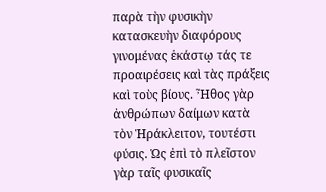παρὰ τὴν φυσικὴν κατασκευὴν διαφόρους γινομένας ἑκάστῳ τάς τε προαιρέσεις καὶ τὰς πράξεις καὶ τοὺς βίους. Ἦθος γὰρ ἀνθρώπων δαίμων κατὰ τὸν Ἡράκλειτον, τουτέστι φύσις. Ὡς ἐπὶ τὸ πλεῖστον γὰρ ταῖς φυσικαῖς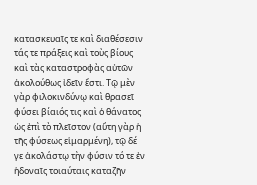κατασκευαῖς τε καὶ διαθέσεσιν τάς τε πράξεις καὶ τοὺς βίους καὶ τὰς καταστροφὰς αὐτῶν ἀκολούθως ἰδεῖν ἔστι. Τῷ μὲν γὰρ φιλοκινδύνῳ καὶ θρασεῖ φύσει βίαιός τις καὶ ὁ θάνατος ὡς ἐπὶ τὸ πλεῖστον (αὕτη γὰρ ἡ τῆς φύσεως εἱμαρμένη), τῷ δέ γε ἀκολάστῳ τὴν φύσιν τό τε ἐν ἡδοναῖς τοιαύταις καταζῆν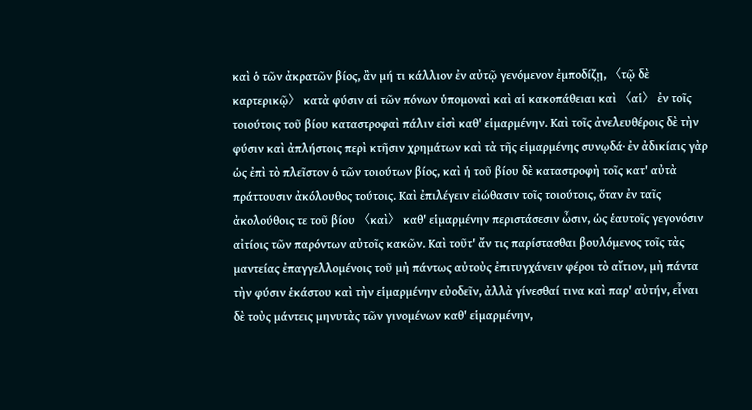καὶ ὁ τῶν ἀκρατῶν βίος, ἂν μή τι κάλλιον ἐν αὐτῷ γενόμενον ἐμποδίζῃ, 〈τῷ δὲ καρτερικῷ〉 κατὰ φύσιν αἱ τῶν πόνων ὑπομοναὶ καὶ αἱ κακοπάθειαι καὶ 〈αἱ〉 ἐν τοῖς τοιούτοις τοῦ βίου καταστροφαὶ πάλιν εἰσὶ καθ' εἱμαρμένην. Καὶ τοῖς ἀνελευθέροις δὲ τὴν φύσιν καὶ ἀπλήστοις περὶ κτῆσιν χρημάτων καὶ τὰ τῆς εἱμαρμένης συνῳδά· ἐν ἀδικίαις γὰρ ὡς ἐπὶ τὸ πλεῖστον ὁ τῶν τοιούτων βίος, καὶ ἡ τοῦ βίου δὲ καταστροφὴ τοῖς κατ' αὐτὰ πράττουσιν ἀκόλουθος τούτοις. Καὶ ἐπιλέγειν εἰώθασιν τοῖς τοιούτοις, ὅταν ἐν ταῖς ἀκολούθοις τε τοῦ βίου 〈καὶ〉 καθ' εἱμαρμένην περιστάσεσιν ὦσιν, ὡς ἑαυτοῖς γεγονόσιν αἰτίοις τῶν παρόντων αὐτοῖς κακῶν. Καὶ τοῦτ' ἄν τις παρίστασθαι βουλόμενος τοῖς τὰς μαντείας ἐπαγγελλομένοις τοῦ μὴ πάντως αὐτοὺς ἐπιτυγχάνειν φέροι τὸ αἴτιον, μὴ πάντα τὴν φύσιν ἑκάστου καὶ τὴν εἱμαρμένην εὐοδεῖν, ἀλλὰ γίνεσθαί τινα καὶ παρ' αὐτήν, εἶναι δὲ τοὺς μάντεις μηνυτὰς τῶν γινομένων καθ' εἱμαρμένην,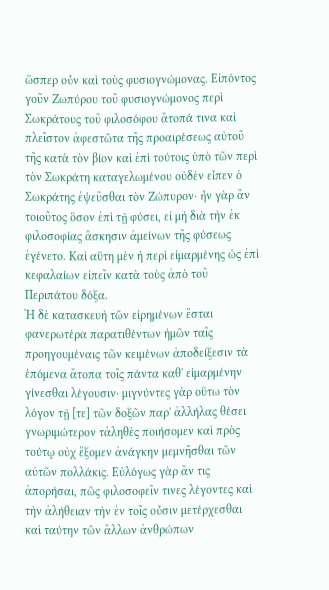ὥσπερ οὖν καὶ τοὺς φυσιογνώμονας. Εἰπόντος γοῦν Ζωπύρου τοῦ φυσιογνώμονος περὶ Σωκράτους τοῦ φιλοσόφου ἄτοπά τινα καὶ πλεῖστον ἀφεστῶτα τῆς προαιρέσεως αὐτοῦ τῆς κατὰ τὸν βίον καὶ ἐπὶ τούτοις ὑπὸ τῶν περὶ τὸν Σωκράτη καταγελωμένου οὐδὲν εἶπεν ὁ Σωκράτης ἐψεῦσθαι τὸν Ζώπυρον· ἦν γὰρ ἂν τοιοῦτος ὅσον ἐπὶ τῇ φύσει, εἰ μὴ διὰ τὴν ἐκ φιλοσοφίας ἄσκησιν ἀμείνων τῆς φύσεως ἐγένετο. Καὶ αὕτη μὲν ἡ περὶ εἱμαρμένης ὡς ἐπὶ κεφαλαίων εἰπεῖν κατὰ τοὺς ἀπὸ τοῦ Περιπάτου δόξα.
Ἡ δὲ κατασκευὴ τῶν εἰρημένων ἔσται φανερωτέρα παρατιθέντων ἡμῶν ταῖς προηγουμέναις τῶν κειμένων ἀποδείξεσιν τὰ ἑπόμενα ἄτοπα τοῖς πάντα καθ' εἱμαρμένην γίνεσθαι λέγουσιν· μιγνύντες γὰρ οὕτω τὸν λόγον τῇ [τε] τῶν δοξῶν παρ' ἀλλήλας θέσει γνωριμώτερον τἀληθὲς ποιήσομεν καὶ πρὸς τούτῳ οὐχ ἕξομεν ἀνάγκην μεμνῆσθαι τῶν αὐτῶν πολλάκις. Εὐλόγως γὰρ ἄν τις ἀπορήσαι, πῶς φιλοσοφεῖν τινες λέγοντες καὶ τὴν ἀλήθειαν τὴν ἐν τοῖς οὖσιν μετέρχεσθαι καὶ ταύτην τῶν ἄλλων ἀνθρώπων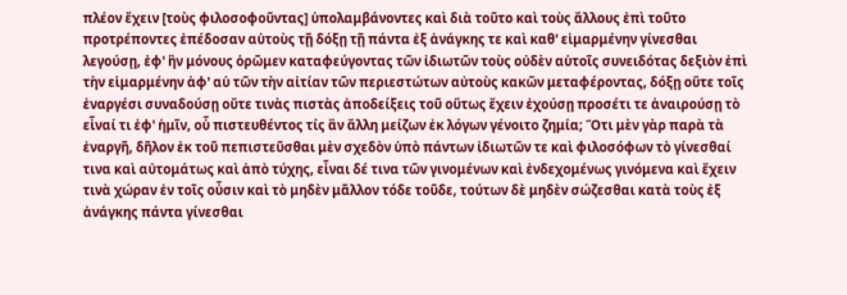πλέον ἔχειν [τοὺς φιλοσοφοῦντας] ὑπολαμβάνοντες καὶ διὰ τοῦτο καὶ τοὺς ἄλλους ἐπὶ τοῦτο προτρέποντες ἐπέδοσαν αὑτοὺς τῇ δόξῃ τῇ πάντα ἐξ ἀνάγκης τε καὶ καθ' εἱμαρμένην γίνεσθαι λεγούσῃ, ἐφ' ἣν μόνους ὁρῶμεν καταφεύγοντας τῶν ἰδιωτῶν τοὺς οὐδὲν αὑτοῖς συνειδότας δεξιὸν ἐπὶ τὴν εἱμαρμένην ἀφ' αὑ τῶν τὴν αἰτίαν τῶν περιεστώτων αὐτοὺς κακῶν μεταφέροντας, δόξῃ οὔτε τοῖς ἐναργέσι συναδούσῃ οὔτε τινὰς πιστὰς ἀποδείξεις τοῦ οὕτως ἔχειν ἐχούσῃ προσέτι τε ἀναιρούσῃ τὸ εἶναί τι ἐφ' ἡμῖν, οὗ πιστευθέντος τίς ἂν ἄλλη μείζων ἐκ λόγων γένοιτο ζημία; Ὅτι μὲν γὰρ παρὰ τὰ ἐναργῆ, δῆλον ἐκ τοῦ πεπιστεῦσθαι μὲν σχεδὸν ὑπὸ πάντων ἰδιωτῶν τε καὶ φιλοσόφων τὸ γίνεσθαί τινα καὶ αὐτομάτως καὶ ἀπὸ τύχης, εἶναι δέ τινα τῶν γινομένων καὶ ἐνδεχομένως γινόμενα καὶ ἔχειν τινὰ χώραν ἐν τοῖς οὖσιν καὶ τὸ μηδὲν μᾶλλον τόδε τοῦδε, τούτων δὲ μηδὲν σώζεσθαι κατὰ τοὺς ἐξ ἀνάγκης πάντα γίνεσθαι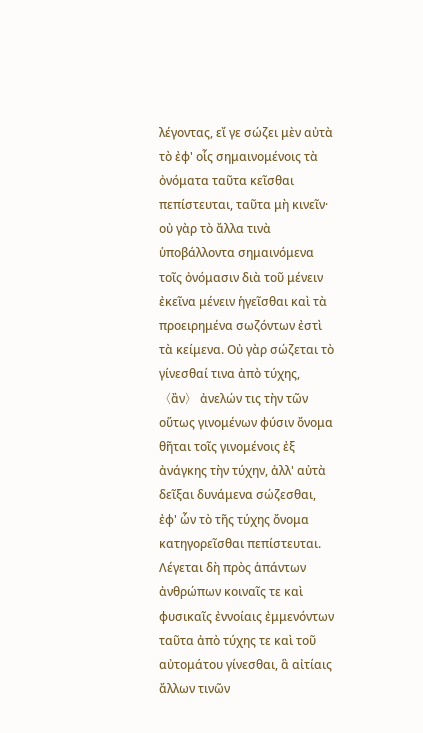λέγοντας, εἴ γε σώζει μὲν αὐτὰ τὸ ἐφ' οἷς σημαινομένοις τὰ ὀνόματα ταῦτα κεῖσθαι πεπίστευται, ταῦτα μὴ κινεῖν· οὐ γὰρ τὸ ἄλλα τινὰ ὑποβάλλοντα σημαινόμενα τοῖς ὀνόμασιν διὰ τοῦ μένειν ἐκεῖνα μένειν ἡγεῖσθαι καὶ τὰ προειρημένα σωζόντων ἐστὶ τὰ κείμενα. Οὐ γὰρ σώζεται τὸ γίνεσθαί τινα ἀπὸ τύχης, 〈ἂν〉 ἀνελών τις τὴν τῶν οὕτως γινομένων φύσιν ὄνομα θῆται τοῖς γινομένοις ἐξ ἀνάγκης τὴν τύχην, ἀλλ' αὐτὰ δεῖξαι δυνάμενα σώζεσθαι, ἐφ' ὧν τὸ τῆς τύχης ὄνομα κατηγορεῖσθαι πεπίστευται.
Λέγεται δὴ πρὸς ἁπάντων ἀνθρώπων κοιναῖς τε καὶ φυσικαῖς ἐννοίαις ἐμμενόντων ταῦτα ἀπὸ τύχης τε καὶ τοῦ αὐτομάτου γίνεσθαι, ἃ αἰτίαις ἄλλων τινῶν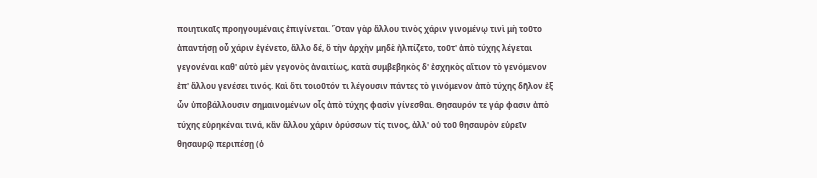ποιητικαῖς προηγουμέναις ἐπιγίνεται. Ὅταν γὰρ ἄλλου τινὸς χάριν γινομένῳ τινὶ μὴ τοῦτο ἀπαντήσῃ οὗ χάριν ἐγένετο, ἄλλο δέ, ὃ τὴν ἀρχὴν μηδὲ ἠλπίζετο, τοῦτ' ἀπὸ τύχης λέγεται γεγονέναι καθ' αὑτὸ μὲν γεγονὸς ἀναιτίως, κατὰ συμβεβηκὸς δ' ἐσχηκὸς αἴτιον τὸ γενόμενον ἐπ' ἄλλου γενέσει τινός. Καὶ ὅτι τοιοῦτόν τι λέγουσιν πάντες τὸ γινόμενον ἀπὸ τύχης δῆλον ἐξ ὧν ὑποβάλλουσιν σημαινομένων οἷς ἀπὸ τύχης φασὶν γίνεσθαι. Θησαυρόν τε γάρ φασιν ἀπὸ τύχης εὑρηκέναι τινά, κἂν ἄλλου χάριν ὀρύσσων τίς τινος, ἀλλ' οὐ τοῦ θησαυρὸν εὑρεῖν θησαυρῷ περιπέσῃ (ὁ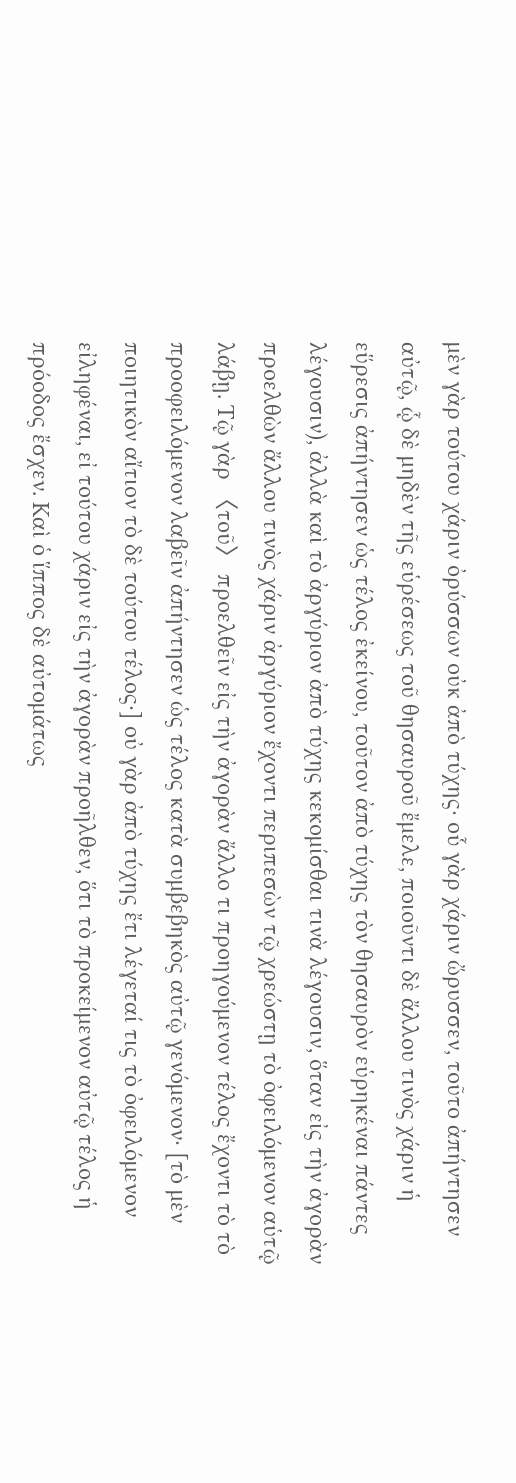μὲν γὰρ τούτου χάριν ὀρύσσων οὐκ ἀπὸ τύχης· οὗ γὰρ χάριν ὤρυσσεν, τοῦτο ἀπήντησεν αὐτῷ, ᾧ δὲ μηδὲν τῆς εὑρέσεως τοῦ θησαυροῦ ἔμελε, ποιοῦντι δὲ ἄλλου τινὸς χάριν ἡ εὕρεσις ἀπήντησεν ὡς τέλος ἐκείνου, τοῦτον ἀπὸ τύχης τὸν θησαυρὸν εὑρηκέναι πάντες λέγουσιν), ἀλλὰ καὶ τὸ ἀργύριον ἀπὸ τύχης κεκομίσθαι τινὰ λέγουσιν, ὅταν εἰς τὴν ἀγορὰν προελθὼν ἄλλου τινὸς χάριν ἀργύριον ἔχοντι περιπεσὼν τῷ χρεώστῃ τὸ ὀφειλόμενον αὑτῷ λάβῃ. Τῷ γὰρ 〈τοῦ〉 προελθεῖν εἰς τὴν ἀγορὰν ἄλλο τι προηγούμενον τέλος ἔχοντι τὸ τὸ προοφειλόμενον λαβεῖν ἀπήντησεν ὡς τέλος κατὰ συμβεβηκὸς αὐτῷ γενόμενον· [τὸ μὲν ποιητικὸν αἴτιον τὸ δὲ τούτου τέλος·] οὐ γὰρ ἀπὸ τύχης ἔτι λέγεταί τις τὸ ὀφειλόμενον εἰληφέναι, εἰ τούτου χάριν εἰς τὴν ἀγορὰν προῆλθεν, ὅτι τὸ προκείμενον αὐτῷ τέλος ἡ πρόοδος ἔσχεν. Καὶ ὁ ἵππος δὲ αὐτομάτως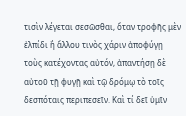τισὶν λέγεται σεσῶσθαι, ὅταν τροφῆς μὲν ἐλπίδι ἢ ἄλλου τινὸς χάριν ἀποφύγῃ τοὺς κατέχοντας αὐτόν, ἀπαντήσῃ δὲ αὐτοῦ τῇ φυγῇ καὶ τῷ δρόμῳ τὸ τοῖς δεσπόταις περιπεσεῖν. Καὶ τί δεῖ ὑμῖν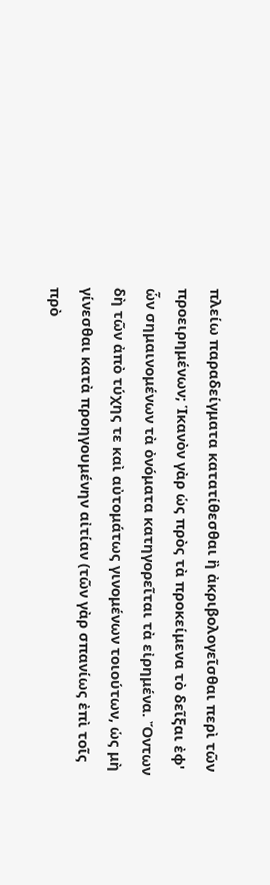πλείω παραδείγματα κατατίθεσθαι ἢ ἀκριβολογεῖσθαι περὶ τῶν προειρημένων; Ἱκανὸν γὰρ ὡς πρὸς τὰ προκείμενα τὸ δεῖξαι ἐφ' ὧν σημαινομένων τὰ ὀνόματα κατηγορεῖται τὰ εἰρημένα. Ὄντων δὴ τῶν ἀπὸ τύχης τε καὶ αὐτομάτως γινομένων τοιούτων, ὡς μὴ γίνεσθαι κατὰ προηγουμένην αἰτίαν (τῶν γὰρ σπανίως ἐπὶ τοῖς πρὸ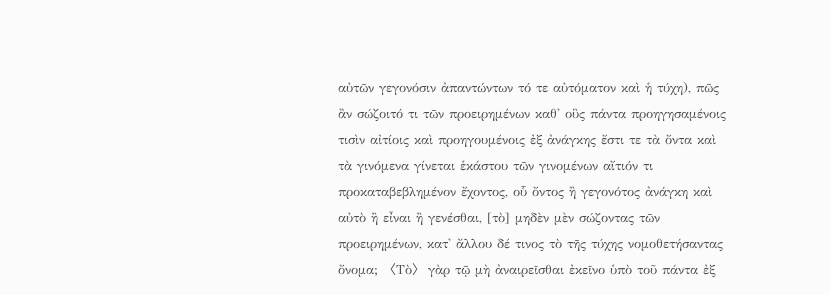αὐτῶν γεγονόσιν ἀπαντώντων τό τε αὐτόματον καὶ ἡ τύχη), πῶς ἂν σώζοιτό τι τῶν προειρημένων καθ' οὓς πάντα προηγησαμένοις τισὶν αἰτίοις καὶ προηγουμένοις ἐξ ἀνάγκης ἔστι τε τὰ ὄντα καὶ τὰ γινόμενα γίνεται ἑκάστου τῶν γινομένων αἴτιόν τι προκαταβεβλημένον ἔχοντος, οὗ ὄντος ἢ γεγονότος ἀνάγκη καὶ αὐτὸ ἢ εἶναι ἢ γενέσθαι, [τὸ] μηδὲν μὲν σώζοντας τῶν προειρημένων, κατ' ἄλλου δέ τινος τὸ τῆς τύχης νομοθετήσαντας ὄνομα; 〈Τὸ〉 γὰρ τῷ μὴ ἀναιρεῖσθαι ἐκεῖνο ὑπὸ τοῦ πάντα ἐξ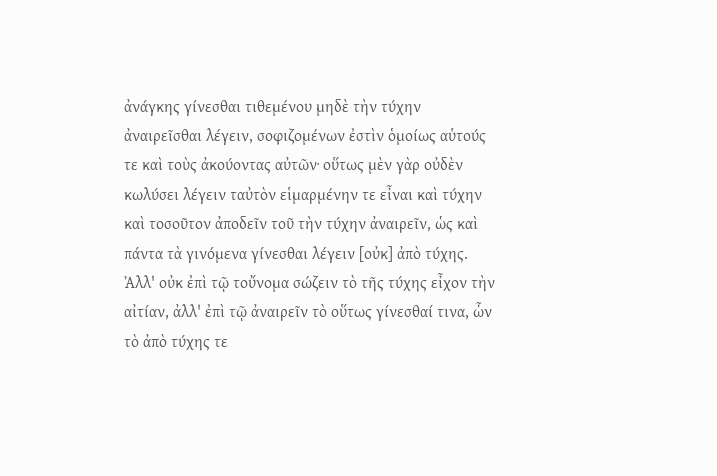ἀνάγκης γίνεσθαι τιθεμένου μηδὲ τὴν τύχην ἀναιρεῖσθαι λέγειν, σοφιζομένων ἐστὶν ὁμοίως αὑτούς τε καὶ τοὺς ἀκούοντας αὐτῶν· οὕτως μὲν γὰρ οὐδὲν κωλύσει λέγειν ταὐτὸν εἱμαρμένην τε εἶναι καὶ τύχην καὶ τοσοῦτον ἀποδεῖν τοῦ τὴν τύχην ἀναιρεῖν, ὡς καὶ πάντα τὰ γινόμενα γίνεσθαι λέγειν [οὐκ] ἀπὸ τύχης. Ἀλλ' οὐκ ἐπὶ τῷ τοὔνομα σώζειν τὸ τῆς τύχης εἶχον τὴν αἰτίαν, ἀλλ' ἐπὶ τῷ ἀναιρεῖν τὸ οὕτως γίνεσθαί τινα, ὧν τὸ ἀπὸ τύχης τε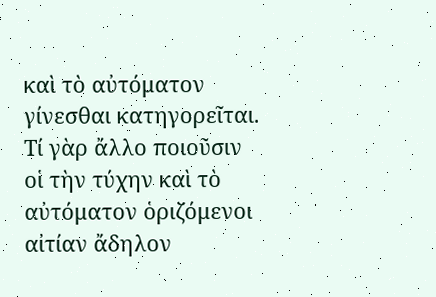καὶ τὸ αὐτόματον γίνεσθαι κατηγορεῖται. Τί γὰρ ἄλλο ποιοῦσιν οἱ τὴν τύχην καὶ τὸ αὐτόματον ὁριζόμενοι αἰτίαν ἄδηλον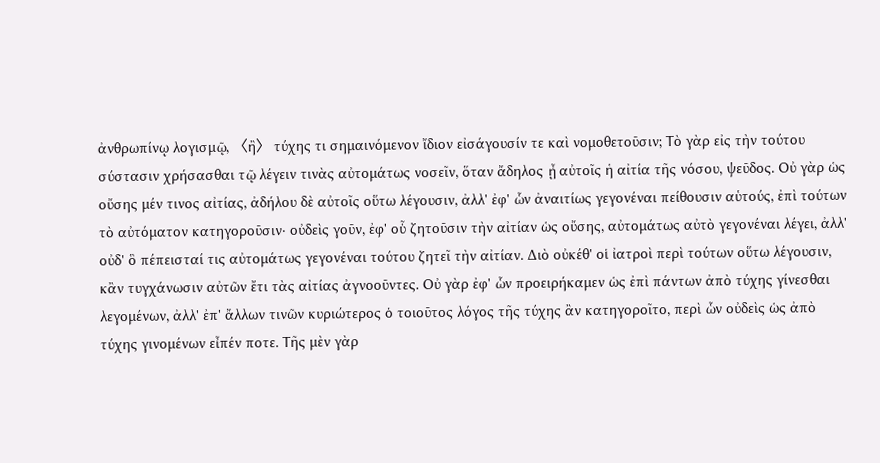ἀνθρωπίνῳ λογισμῷ, 〈ἢ〉 τύχης τι σημαινόμενον ἴδιον εἰσάγουσίν τε καὶ νομοθετοῦσιν; Τὸ γὰρ εἰς τὴν τούτου σύστασιν χρήσασθαι τῷ λέγειν τινὰς αὐτομάτως νοσεῖν, ὅταν ἄδηλος ᾖ αὐτοῖς ἡ αἰτία τῆς νόσου, ψεῦδος. Οὐ γὰρ ὡς οὔσης μέν τινος αἰτίας, ἀδήλου δὲ αὐτοῖς οὕτω λέγουσιν, ἀλλ' ἐφ' ὧν ἀναιτίως γεγονέναι πείθουσιν αὑτούς, ἐπὶ τούτων τὸ αὐτόματον κατηγοροῦσιν· οὐδεὶς γοῦν, ἐφ' οὗ ζητοῦσιν τὴν αἰτίαν ὡς οὔσης, αὐτομάτως αὐτὸ γεγονέναι λέγει, ἀλλ' οὐδ' ὃ πέπεισταί τις αὐτομάτως γεγονέναι τούτου ζητεῖ τὴν αἰτίαν. Διὸ οὐκέθ' οἱ ἰατροὶ περὶ τούτων οὕτω λέγουσιν, κἂν τυγχάνωσιν αὐτῶν ἔτι τὰς αἰτίας ἀγνοοῦντες. Οὐ γὰρ ἐφ' ὧν προειρήκαμεν ὡς ἐπὶ πάντων ἀπὸ τύχης γίνεσθαι λεγομένων, ἀλλ' ἐπ' ἄλλων τινῶν κυριώτερος ὁ τοιοῦτος λόγος τῆς τύχης ἂν κατηγοροῖτο, περὶ ὧν οὐδεὶς ὡς ἀπὸ τύχης γινομένων εἶπέν ποτε. Τῆς μὲν γὰρ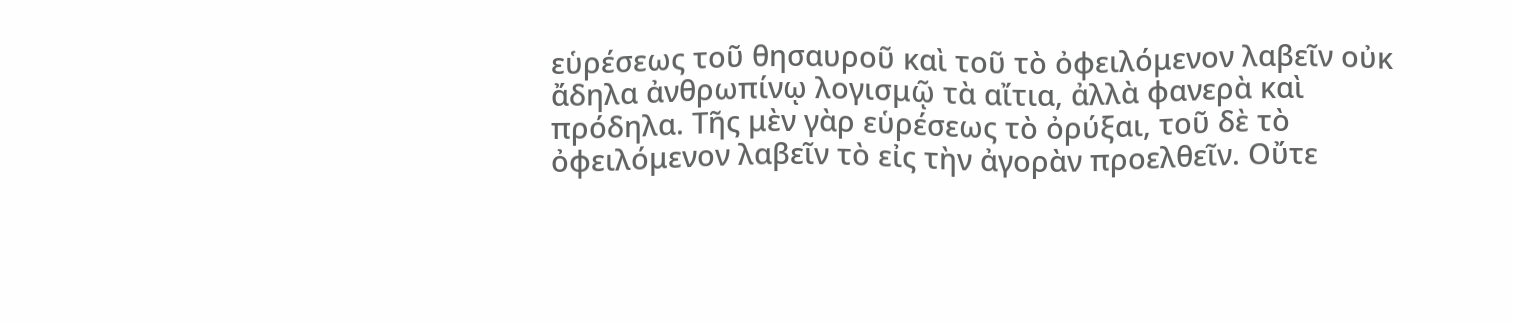εὑρέσεως τοῦ θησαυροῦ καὶ τοῦ τὸ ὀφειλόμενον λαβεῖν οὐκ ἄδηλα ἀνθρωπίνῳ λογισμῷ τὰ αἴτια, ἀλλὰ φανερὰ καὶ πρόδηλα. Τῆς μὲν γὰρ εὑρέσεως τὸ ὀρύξαι, τοῦ δὲ τὸ ὀφειλόμενον λαβεῖν τὸ εἰς τὴν ἀγορὰν προελθεῖν. Οὔτε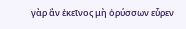γὰρ ἂν ἐκεῖνος μὴ ὀρύσσων εὗρεν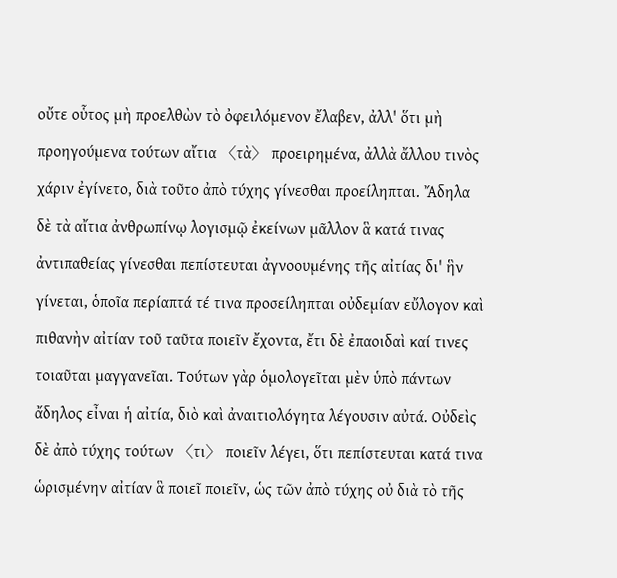οὔτε οὗτος μὴ προελθὼν τὸ ὀφειλόμενον ἔλαβεν, ἀλλ' ὅτι μὴ προηγούμενα τούτων αἴτια 〈τὰ〉 προειρημένα, ἀλλὰ ἄλλου τινὸς χάριν ἐγίνετο, διὰ τοῦτο ἀπὸ τύχης γίνεσθαι προείληπται. Ἄδηλα δὲ τὰ αἴτια ἀνθρωπίνῳ λογισμῷ ἐκείνων μᾶλλον ἃ κατά τινας ἀντιπαθείας γίνεσθαι πεπίστευται ἀγνοουμένης τῆς αἰτίας δι' ἣν γίνεται, ὁποῖα περίαπτά τέ τινα προσείληπται οὐδεμίαν εὔλογον καὶ πιθανὴν αἰτίαν τοῦ ταῦτα ποιεῖν ἔχοντα, ἔτι δὲ ἐπαοιδαὶ καί τινες τοιαῦται μαγγανεῖαι. Τούτων γὰρ ὁμολογεῖται μὲν ὑπὸ πάντων ἄδηλος εἶναι ἡ αἰτία, διὸ καὶ ἀναιτιολόγητα λέγουσιν αὐτά. Οὐδεὶς δὲ ἀπὸ τύχης τούτων 〈τι〉 ποιεῖν λέγει, ὅτι πεπίστευται κατά τινα ὡρισμένην αἰτίαν ἃ ποιεῖ ποιεῖν, ὡς τῶν ἀπὸ τύχης οὐ διὰ τὸ τῆς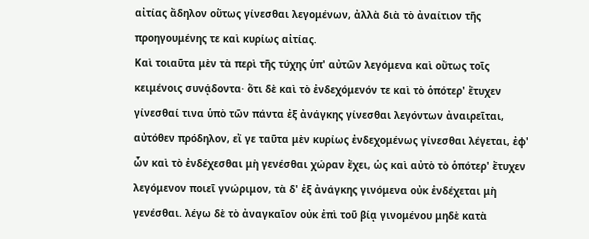αἰτίας ἄδηλον οὕτως γίνεσθαι λεγομένων, ἀλλὰ διὰ τὸ ἀναίτιον τῆς προηγουμένης τε καὶ κυρίως αἰτίας.
Καὶ τοιαῦτα μὲν τὰ περὶ τῆς τύχης ὑπ' αὐτῶν λεγόμενα καὶ οὕτως τοῖς κειμένοις συνᾴδοντα· ὅτι δὲ καὶ τὸ ἐνδεχόμενόν τε καὶ τὸ ὁπότερ' ἔτυχεν γίνεσθαί τινα ὑπὸ τῶν πάντα ἐξ ἀνάγκης γίνεσθαι λεγόντων ἀναιρεῖται, αὐτόθεν πρόδηλον, εἴ γε ταῦτα μὲν κυρίως ἐνδεχομένως γίνεσθαι λέγεται, ἐφ' ὧν καὶ τὸ ἐνδέχεσθαι μὴ γενέσθαι χώραν ἔχει, ὡς καὶ αὐτὸ τὸ ὁπότερ' ἔτυχεν λεγόμενον ποιεῖ γνώριμον, τὰ δ' ἐξ ἀνάγκης γινόμενα οὐκ ἐνδέχεται μὴ γενέσθαι. λέγω δὲ τὸ ἀναγκαῖον οὐκ ἐπὶ τοῦ βίᾳ γινομένου μηδὲ κατὰ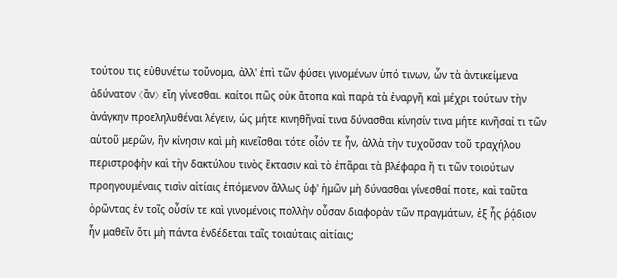τούτου τις εὐθυνέτω τοὔνομα, ἀλλ' ἐπὶ τῶν φύσει γινομένων ὑπό τινων, ὧν τὰ ἀντικείμενα ἀδύνατον 〈ἂν〉 εἴη γίνεσθαι. καίτοι πῶς οὐκ ἄτοπα καὶ παρὰ τὰ ἐναργῆ καὶ μέχρι τούτων τὴν ἀνάγκην προεληλυθέναι λέγειν, ὡς μήτε κινηθῆναί τινα δύνασθαι κίνησίν τινα μήτε κινῆσαί τι τῶν αὑτοῦ μερῶν, ἣν κίνησιν καὶ μὴ κινεῖσθαι τότε οἷόν τε ἦν, ἀλλὰ τὴν τυχοῦσαν τοῦ τραχήλου περιστροφὴν καὶ τὴν δακτύλου τινὸς ἔκτασιν καὶ τὸ ἐπᾶραι τὰ βλέφαρα ἤ τι τῶν τοιούτων προηγουμέναις τισὶν αἰτίαις ἑπόμενον ἄλλως ὑφ' ἡμῶν μὴ δύνασθαι γίνεσθαί ποτε, καὶ ταῦτα ὁρῶντας ἐν τοῖς οὖσίν τε καὶ γινομένοις πολλὴν οὖσαν διαφορὰν τῶν πραγμάτων, ἐξ ἧς ῥᾴδιον ἦν μαθεῖν ὅτι μὴ πάντα ἐνδέδεται ταῖς τοιαύταις αἰτίαις;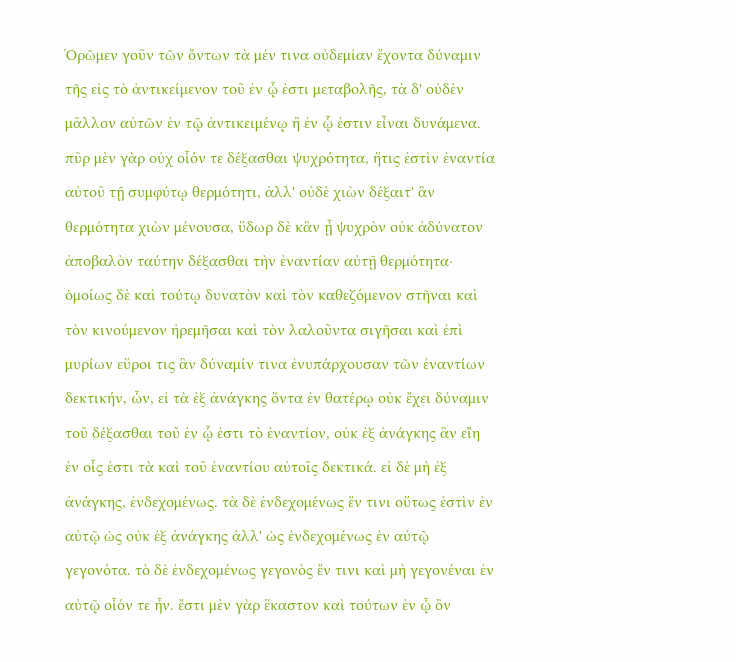Ὁρῶμεν γοῦν τῶν ὄντων τὰ μέν τινα οὐδεμίαν ἔχοντα δύναμιν τῆς εἰς τὸ ἀντικείμενον τοῦ ἐν ᾧ ἐστι μεταβολῆς, τὰ δ' οὐδὲν μᾶλλον αὐτῶν ἐν τῷ ἀντικειμένῳ ἢ ἐν ᾧ ἐστιν εἶναι δυνάμενα. πῦρ μὲν γὰρ οὐχ οἷόν τε δέξασθαι ψυχρότητα, ἥτις ἐστὶν ἐναντία αὐτοῦ τῇ συμφύτῳ θερμότητι, ἀλλ' οὐδὲ χιὼν δέξαιτ' ἂν θερμότητα χιὼν μένουσα, ὕδωρ δὲ κἂν ᾖ ψυχρὸν οὐκ ἀδύνατον ἀποβαλὸν ταύτην δέξασθαι τὴν ἐναντίαν αὐτῇ θερμότητα· ὁμοίως δὲ καὶ τούτῳ δυνατὸν καὶ τὸν καθεζόμενον στῆναι καὶ τὸν κινούμενον ἠρεμῆσαι καὶ τὸν λαλοῦντα σιγῆσαι καὶ ἐπὶ μυρίων εὕροι τις ἂν δύναμίν τινα ἐνυπάρχουσαν τῶν ἐναντίων δεκτικήν, ὧν, εἰ τὰ ἐξ ἀνάγκης ὄντα ἐν θατέρῳ οὐκ ἔχει δύναμιν τοῦ δέξασθαι τοῦ ἐν ᾧ ἐστι τὸ ἐναντίον, οὐκ ἐξ ἀνάγκης ἂν εἴη ἐν οἷς ἐστι τὰ καὶ τοῦ ἐναντίου αὐτοῖς δεκτικά. εἰ δὲ μὴ ἐξ ἀνάγκης, ἐνδεχομένως. τὰ δὲ ἐνδεχομένως ἔν τινι οὕτως ἐστὶν ἐν αὐτῷ ὡς οὐκ ἐξ ἀνάγκης ἀλλ' ὡς ἐνδεχομένως ἐν αὐτῷ γεγονότα. τὸ δὲ ἐνδεχομένως γεγονὸς ἔν τινι καὶ μὴ γεγονέναι ἐν αὐτῷ οἷόν τε ἦν. ἔστι μὲν γὰρ ἕκαστον καὶ τούτων ἐν ᾧ ὂν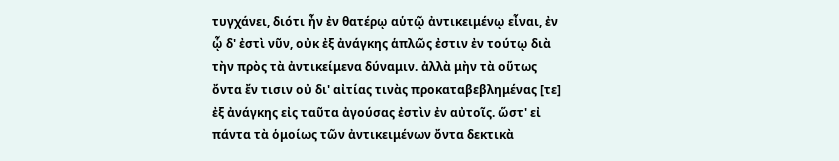τυγχάνει, διότι ἦν ἐν θατέρῳ αὑτῷ ἀντικειμένῳ εἶναι, ἐν ᾧ δ' ἐστὶ νῦν, οὐκ ἐξ ἀνάγκης ἁπλῶς ἐστιν ἐν τούτῳ διὰ τὴν πρὸς τὰ ἀντικείμενα δύναμιν. ἀλλὰ μὴν τὰ οὕτως ὄντα ἔν τισιν οὐ δι' αἰτίας τινὰς προκαταβεβλημένας [τε] ἐξ ἀνάγκης εἰς ταῦτα ἀγούσας ἐστὶν ἐν αὐτοῖς. ὥστ' εἰ πάντα τὰ ὁμοίως τῶν ἀντικειμένων ὄντα δεκτικὰ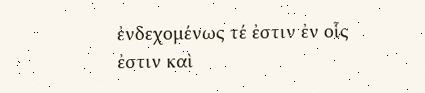ἐνδεχομένως τέ ἐστιν ἐν οἷς ἐστιν καὶ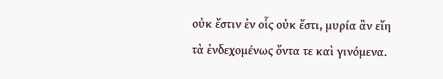οὐκ ἔστιν ἐν οἷς οὐκ ἔστι, μυρία ἂν εἴη τὰ ἐνδεχομένως ὄντα τε καὶ γινόμενα.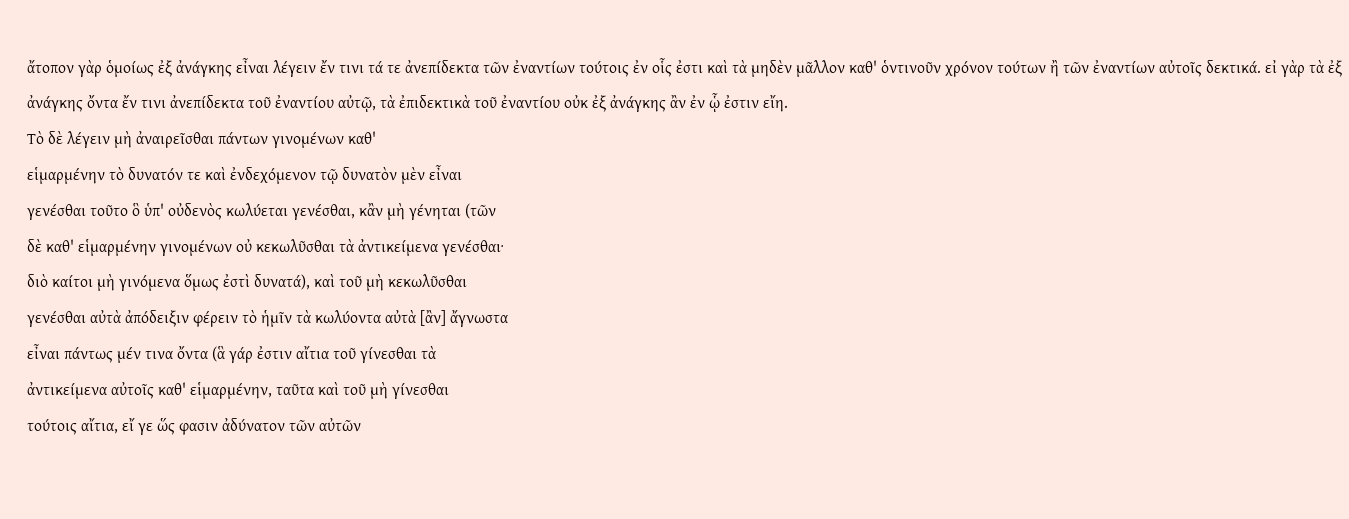ἄτοπον γὰρ ὁμοίως ἐξ ἀνάγκης εἶναι λέγειν ἔν τινι τά τε ἀνεπίδεκτα τῶν ἐναντίων τούτοις ἐν οἷς ἐστι καὶ τὰ μηδὲν μᾶλλον καθ' ὁντινοῦν χρόνον τούτων ἢ τῶν ἐναντίων αὐτοῖς δεκτικά. εἰ γὰρ τὰ ἐξ ἀνάγκης ὄντα ἔν τινι ἀνεπίδεκτα τοῦ ἐναντίου αὐτῷ, τὰ ἐπιδεκτικὰ τοῦ ἐναντίου οὐκ ἐξ ἀνάγκης ἂν ἐν ᾧ ἐστιν εἴη.
Τὸ δὲ λέγειν μὴ ἀναιρεῖσθαι πάντων γινομένων καθ'
εἱμαρμένην τὸ δυνατόν τε καὶ ἐνδεχόμενον τῷ δυνατὸν μὲν εἶναι
γενέσθαι τοῦτο ὃ ὑπ' οὐδενὸς κωλύεται γενέσθαι, κἂν μὴ γένηται (τῶν
δὲ καθ' εἱμαρμένην γινομένων οὐ κεκωλῦσθαι τὰ ἀντικείμενα γενέσθαι·
διὸ καίτοι μὴ γινόμενα ὅμως ἐστὶ δυνατά), καὶ τοῦ μὴ κεκωλῦσθαι
γενέσθαι αὐτὰ ἀπόδειξιν φέρειν τὸ ἡμῖν τὰ κωλύοντα αὐτὰ [ἂν] ἄγνωστα
εἶναι πάντως μέν τινα ὄντα (ἃ γάρ ἐστιν αἴτια τοῦ γίνεσθαι τὰ
ἀντικείμενα αὐτοῖς καθ' εἱμαρμένην, ταῦτα καὶ τοῦ μὴ γίνεσθαι
τούτοις αἴτια, εἴ γε ὥς φασιν ἀδύνατον τῶν αὐτῶν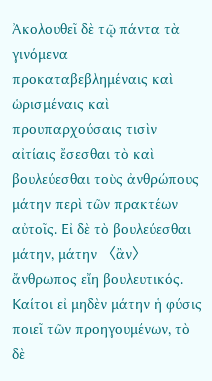Ἀκολουθεῖ δὲ τῷ πάντα τὰ γινόμενα προκαταβεβλημέναις καὶ ὡρισμέναις καὶ προυπαρχούσαις τισὶν αἰτίαις ἔσεσθαι τὸ καὶ βουλεύεσθαι τοὺς ἀνθρώπους μάτην περὶ τῶν πρακτέων αὐτοῖς. Εἰ δὲ τὸ βουλεύεσθαι μάτην, μάτην 〈ἂν〉 ἄνθρωπος εἴη βουλευτικός. Καίτοι εἰ μηδὲν μάτην ἡ φύσις ποιεῖ τῶν προηγουμένων, τὸ δὲ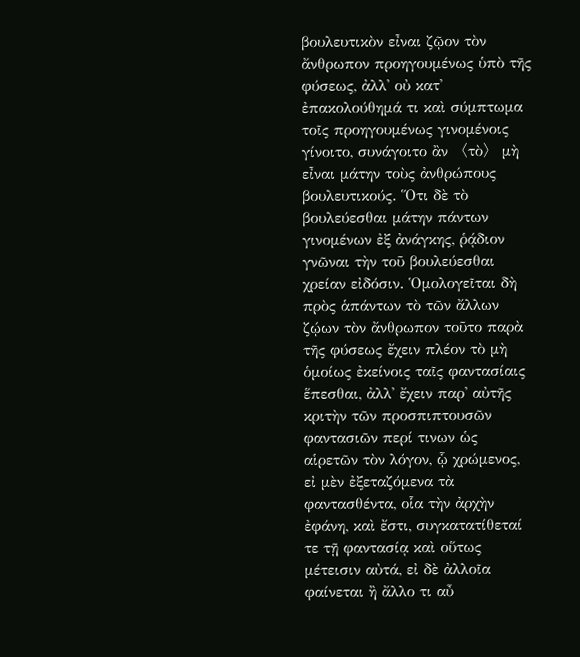βουλευτικὸν εἶναι ζῷον τὸν ἄνθρωπον προηγουμένως ὑπὸ τῆς φύσεως, ἀλλ' οὐ κατ' ἐπακολούθημά τι καὶ σύμπτωμα τοῖς προηγουμένως γινομένοις γίνοιτο, συνάγοιτο ἂν 〈τὸ〉 μὴ εἶναι μάτην τοὺς ἀνθρώπους βουλευτικούς. Ὅτι δὲ τὸ βουλεύεσθαι μάτην πάντων γινομένων ἐξ ἀνάγκης, ῥᾴδιον γνῶναι τὴν τοῦ βουλεύεσθαι χρείαν εἰδόσιν. Ὁμολογεῖται δὴ πρὸς ἁπάντων τὸ τῶν ἄλλων ζῴων τὸν ἄνθρωπον τοῦτο παρὰ τῆς φύσεως ἔχειν πλέον τὸ μὴ ὁμοίως ἐκείνοις ταῖς φαντασίαις ἕπεσθαι, ἀλλ' ἔχειν παρ' αὐτῆς κριτὴν τῶν προσπιπτουσῶν φαντασιῶν περί τινων ὡς αἱρετῶν τὸν λόγον, ᾧ χρώμενος, εἰ μὲν ἐξεταζόμενα τὰ φαντασθέντα, οἷα τὴν ἀρχὴν ἐφάνη, καὶ ἔστι, συγκατατίθεταί τε τῇ φαντασίᾳ καὶ οὕτως μέτεισιν αὐτά, εἰ δὲ ἀλλοῖα φαίνεται ἢ ἄλλο τι αὖ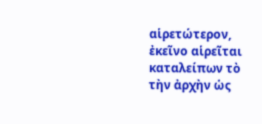αἱρετώτερον, ἐκεῖνο αἱρεῖται καταλείπων τὸ τὴν ἀρχὴν ὡς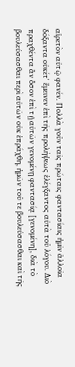αἱρετὸν αὐτῷ φανέν. Πολλὰ γοῦν ταῖς πρώταις φαντασίαις ἡμῖν ἀλλοῖα δόξαντα οὐκέτ' ἔμεινεν ἐπὶ τῆς προλήψεως ἐλέγξαντος αὐτὰ τοῦ λόγου. Διὸ πραχθέντα ἂν ὅσον ἐπὶ τῇ αὐτῶν γενομένῃ φαντασίᾳ [γενομένη], διὰ τὸ βουλεύσασθαι περὶ αὐτῶν οὐκ ἐπράχθη, ἡμῶν τοῦ τε βουλεύσασθαι καὶ τῆς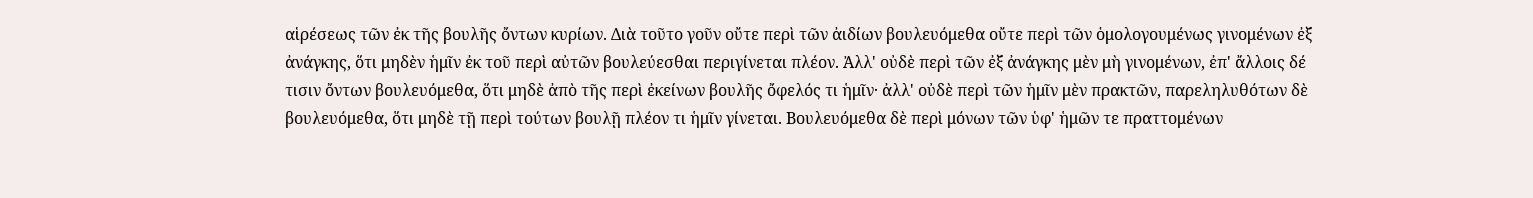αἱρέσεως τῶν ἐκ τῆς βουλῆς ὄντων κυρίων. Διὰ τοῦτο γοῦν οὔτε περὶ τῶν ἀιδίων βουλευόμεθα οὔτε περὶ τῶν ὁμολογουμένως γινομένων ἐξ ἀνάγκης, ὅτι μηδὲν ἡμῖν ἐκ τοῦ περὶ αὐτῶν βουλεύεσθαι περιγίνεται πλέον. Ἀλλ' οὐδὲ περὶ τῶν ἐξ ἀνάγκης μὲν μὴ γινομένων, ἐπ' ἄλλοις δέ τισιν ὄντων βουλευόμεθα, ὅτι μηδὲ ἀπὸ τῆς περὶ ἐκείνων βουλῆς ὄφελός τι ἡμῖν· ἀλλ' οὐδὲ περὶ τῶν ἡμῖν μὲν πρακτῶν, παρεληλυθότων δὲ βουλευόμεθα, ὅτι μηδὲ τῇ περὶ τούτων βουλῇ πλέον τι ἡμῖν γίνεται. Βουλευόμεθα δὲ περὶ μόνων τῶν ὑφ' ἡμῶν τε πραττομένων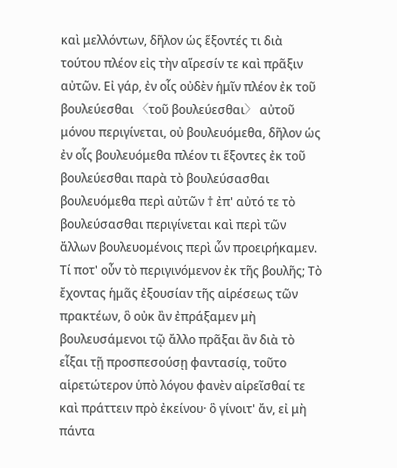καὶ μελλόντων, δῆλον ὡς ἕξοντές τι διὰ τούτου πλέον εἰς τὴν αἵρεσίν τε καὶ πρᾶξιν αὐτῶν. Εἰ γάρ, ἐν οἷς οὐδὲν ἡμῖν πλέον ἐκ τοῦ βουλεύεσθαι 〈τοῦ βουλεύεσθαι〉 αὐτοῦ μόνου περιγίνεται, οὐ βουλευόμεθα, δῆλον ὡς ἐν οἷς βουλευόμεθα πλέον τι ἕξοντες ἐκ τοῦ βουλεύεσθαι παρὰ τὸ βουλεύσασθαι βουλευόμεθα περὶ αὐτῶν † ἐπ' αὐτό τε τὸ βουλεύσασθαι περιγίνεται καὶ περὶ τῶν ἄλλων βουλευομένοις περὶ ὧν προειρήκαμεν. Τί ποτ' οὖν τὸ περιγινόμενον ἐκ τῆς βουλῆς; Τὸ ἔχοντας ἡμᾶς ἐξουσίαν τῆς αἱρέσεως τῶν πρακτέων, ὃ οὐκ ἂν ἐπράξαμεν μὴ βουλευσάμενοι τῷ ἄλλο πρᾶξαι ἂν διὰ τὸ εἶξαι τῇ προσπεσούσῃ φαντασίᾳ, τοῦτο αἱρετώτερον ὑπὸ λόγου φανὲν αἱρεῖσθαί τε καὶ πράττειν πρὸ ἐκείνου· ὃ γίνοιτ' ἄν, εἰ μὴ πάντα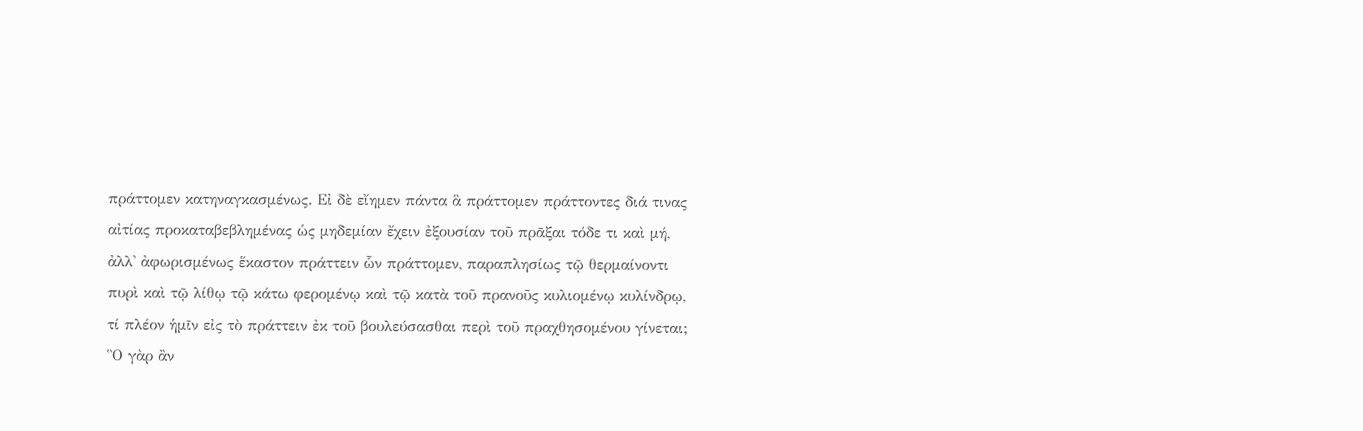πράττομεν κατηναγκασμένως. Εἰ δὲ εἴημεν πάντα ἃ πράττομεν πράττοντες διά τινας αἰτίας προκαταβεβλημένας ὡς μηδεμίαν ἔχειν ἐξουσίαν τοῦ πρᾶξαι τόδε τι καὶ μή, ἀλλ' ἀφωρισμένως ἕκαστον πράττειν ὧν πράττομεν, παραπλησίως τῷ θερμαίνοντι πυρὶ καὶ τῷ λίθῳ τῷ κάτω φερομένῳ καὶ τῷ κατὰ τοῦ πρανοῦς κυλιομένῳ κυλίνδρῳ, τί πλέον ἡμῖν εἰς τὸ πράττειν ἐκ τοῦ βουλεύσασθαι περὶ τοῦ πραχθησομένου γίνεται; Ὃ γὰρ ἂν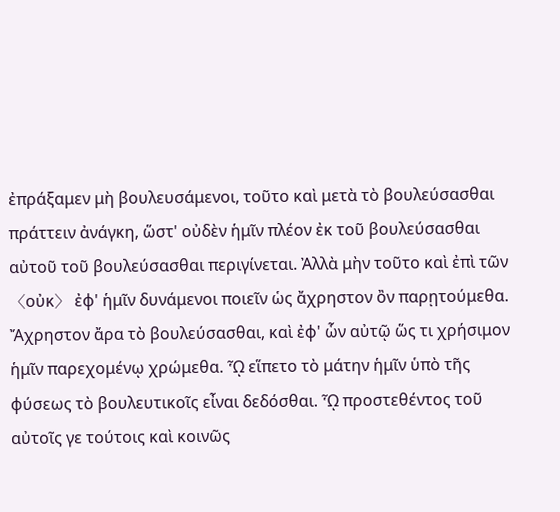ἐπράξαμεν μὴ βουλευσάμενοι, τοῦτο καὶ μετὰ τὸ βουλεύσασθαι πράττειν ἀνάγκη, ὥστ' οὐδὲν ἡμῖν πλέον ἐκ τοῦ βουλεύσασθαι αὐτοῦ τοῦ βουλεύσασθαι περιγίνεται. Ἀλλὰ μὴν τοῦτο καὶ ἐπὶ τῶν 〈οὐκ〉 ἐφ' ἡμῖν δυνάμενοι ποιεῖν ὡς ἄχρηστον ὂν παρῃτούμεθα. Ἄχρηστον ἄρα τὸ βουλεύσασθαι, καὶ ἐφ' ὧν αὐτῷ ὥς τι χρήσιμον ἡμῖν παρεχομένῳ χρώμεθα. ᾯ εἵπετο τὸ μάτην ἡμῖν ὑπὸ τῆς φύσεως τὸ βουλευτικοῖς εἶναι δεδόσθαι. ᾯ προστεθέντος τοῦ αὐτοῖς γε τούτοις καὶ κοινῶς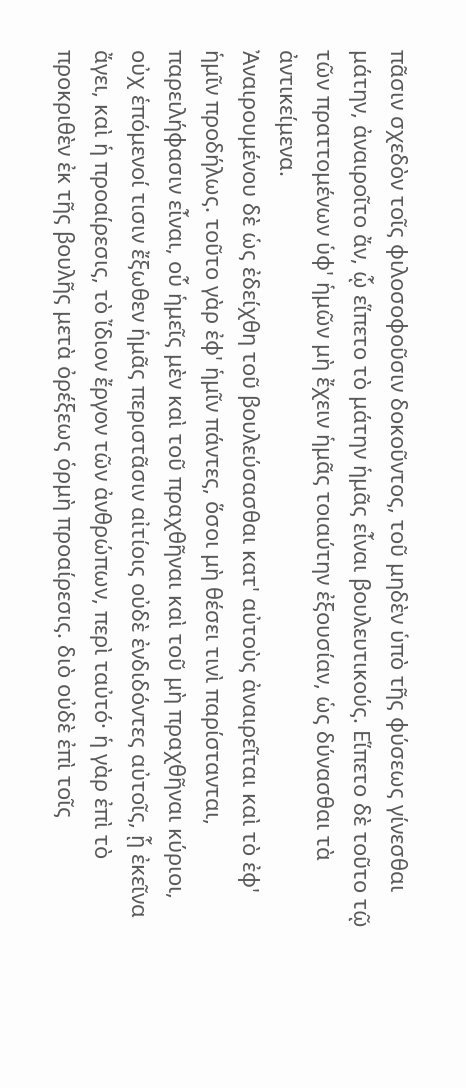πᾶσιν σχεδὸν τοῖς φιλοσοφοῦσιν δοκοῦντος, τοῦ μηδὲν ὑπὸ τῆς φύσεως γίνεσθαι μάτην, ἀναιροῖτο ἄν, ᾧ εἵπετο τὸ μάτην ἡμᾶς εἶναι βουλευτικούς. Εἵπετο δὲ τοῦτο τῷ τῶν πραττομένων ὑφ' ἡμῶν μὴ ἔχειν ἡμᾶς τοιαύτην ἐξουσίαν, ὡς δύνασθαι τὰ ἀντικείμενα.
Ἀναιρουμένου δὲ ὡς ἐδείχθη τοῦ βουλεύσασθαι κατ' αὐτοὺς ἀναιρεῖται καὶ τὸ ἐφ' ἡμῖν προδήλως. τοῦτο γὰρ ἐφ' ἡμῖν πάντες, ὅσοι μὴ θέσει τινὶ παρίστανται, παρειλήφασιν εἶναι, οὗ ἡμεῖς μὲν καὶ τοῦ πραχθῆναι καὶ τοῦ μὴ πραχθῆναι κύριοι, οὐχ ἑπόμενοί τισιν ἔξωθεν ἡμᾶς περιστᾶσιν αἰτίοις οὐδὲ ἐνδιδόντες αὐτοῖς, ᾗ ἐκεῖνα ἄγει, καὶ ἡ προαίρεσις, τὸ ἴδιον ἔργον τῶν ἀνθρώπων, περὶ ταὐτό· ἡ γὰρ ἐπὶ τὸ προκριθὲν ἐκ τῆς βουλῆς μετὰ ὀρέξεως ὁρμὴ προαίρεσις. διὸ οὐδὲ ἐπὶ τοῖς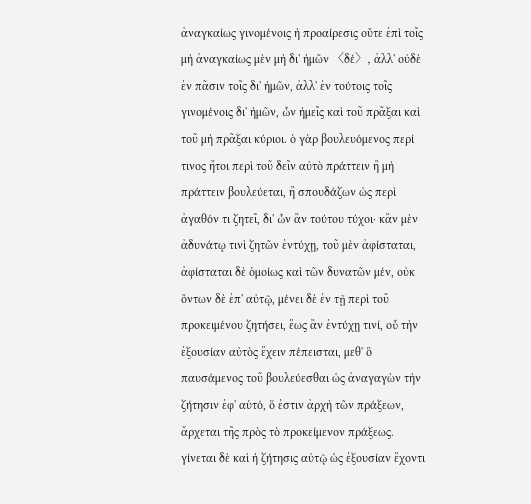ἀναγκαίως γινομένοις ἡ προαίρεσις οὔτε ἐπὶ τοῖς μὴ ἀναγκαίως μὲν μὴ δι' ἡμῶν 〈δέ〉, ἀλλ' οὐδὲ ἐν πᾶσιν τοῖς δι' ἡμῶν, ἀλλ' ἐν τούτοις τοῖς γινομένοις δι' ἡμῶν, ὧν ἡμεῖς καὶ τοῦ πρᾶξαι καὶ τοῦ μὴ πρᾶξαι κύριοι. ὁ γὰρ βουλευόμενος περί τινος ἤτοι περὶ τοῦ δεῖν αὐτὸ πράττειν ἢ μὴ πράττειν βουλεύεται, ἢ σπουδάζων ὡς περὶ ἀγαθόν τι ζητεῖ, δι' ὧν ἂν τούτου τύχοι· κἂν μὲν ἀδυνάτῳ τινὶ ζητῶν ἐντύχῃ, τοῦ μὲν ἀφίσταται, ἀφίσταται δὲ ὁμοίως καὶ τῶν δυνατῶν μέν, οὐκ ὄντων δὲ ἐπ' αὐτῷ, μένει δὲ ἐν τῇ περὶ τοῦ προκειμένου ζητήσει, ἕως ἂν ἐντύχῃ τινί, οὗ τὴν ἐξουσίαν αὐτὸς ἔχειν πέπεισται, μεθ' ὃ παυσάμενος τοῦ βουλεύεσθαι ὡς ἀναγαγὼν τὴν ζήτησιν ἐφ' αὑτό, ὅ ἐστιν ἀρχὴ τῶν πράξεων, ἄρχεται τῆς πρὸς τὸ προκείμενον πράξεως. γίνεται δὲ καὶ ἡ ζήτησις αὐτῷ ὡς ἐξουσίαν ἔχοντι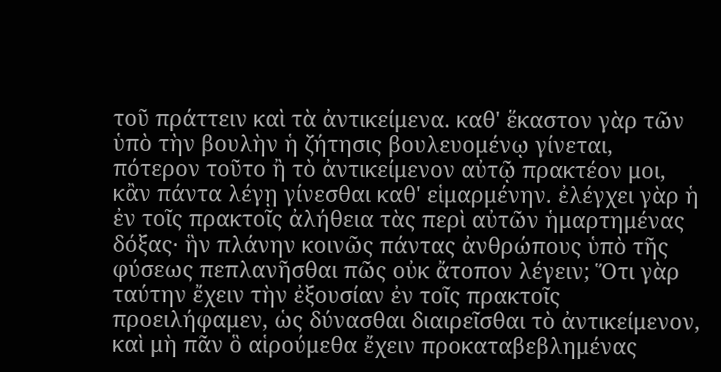τοῦ πράττειν καὶ τὰ ἀντικείμενα. καθ' ἕκαστον γὰρ τῶν ὑπὸ τὴν βουλὴν ἡ ζήτησις βουλευομένῳ γίνεται, πότερον τοῦτο ἢ τὸ ἀντικείμενον αὐτῷ πρακτέον μοι, κἂν πάντα λέγῃ γίνεσθαι καθ' εἱμαρμένην. ἐλέγχει γὰρ ἡ ἐν τοῖς πρακτοῖς ἀλήθεια τὰς περὶ αὐτῶν ἡμαρτημένας δόξας· ἣν πλάνην κοινῶς πάντας ἀνθρώπους ὑπὸ τῆς φύσεως πεπλανῆσθαι πῶς οὐκ ἄτοπον λέγειν; Ὅτι γὰρ ταύτην ἔχειν τὴν ἐξουσίαν ἐν τοῖς πρακτοῖς προειλήφαμεν, ὡς δύνασθαι διαιρεῖσθαι τὸ ἀντικείμενον, καὶ μὴ πᾶν ὃ αἱρούμεθα ἔχειν προκαταβεβλημένας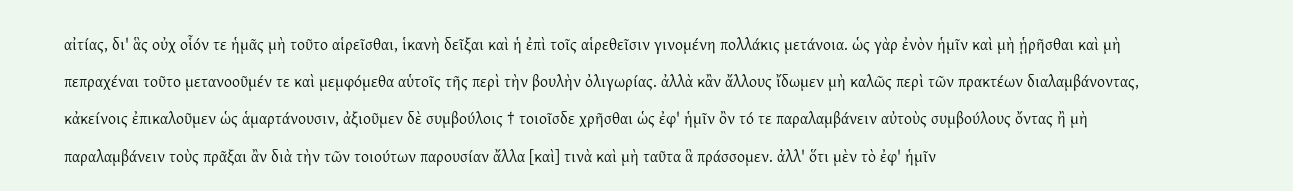αἰτίας, δι' ἃς οὐχ οἷόν τε ἡμᾶς μὴ τοῦτο αἱρεῖσθαι, ἱκανὴ δεῖξαι καὶ ἡ ἐπὶ τοῖς αἱρεθεῖσιν γινομένη πολλάκις μετάνοια. ὡς γὰρ ἐνὸν ἡμῖν καὶ μὴ ᾑρῆσθαι καὶ μὴ πεπραχέναι τοῦτο μετανοοῦμέν τε καὶ μεμφόμεθα αὑτοῖς τῆς περὶ τὴν βουλὴν ὀλιγωρίας. ἀλλὰ κἂν ἄλλους ἴδωμεν μὴ καλῶς περὶ τῶν πρακτέων διαλαμβάνοντας, κἀκείνοις ἐπικαλοῦμεν ὡς ἁμαρτάνουσιν, ἀξιοῦμεν δὲ συμβούλοις † τοιοῖσδε χρῆσθαι ὡς ἐφ' ἡμῖν ὂν τό τε παραλαμβάνειν αὐτοὺς συμβούλους ὄντας ἢ μὴ παραλαμβάνειν τοὺς πρᾶξαι ἂν διὰ τὴν τῶν τοιούτων παρουσίαν ἄλλα [καὶ] τινὰ καὶ μὴ ταῦτα ἃ πράσσομεν. ἀλλ' ὅτι μὲν τὸ ἐφ' ἡμῖν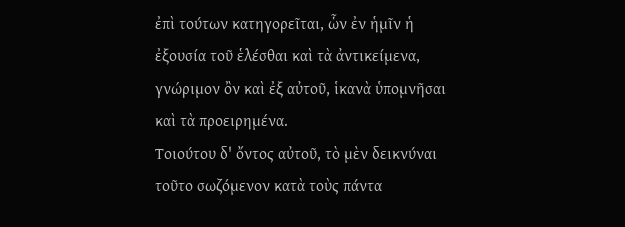ἐπὶ τούτων κατηγορεῖται, ὧν ἐν ἡμῖν ἡ ἐξουσία τοῦ ἑλέσθαι καὶ τὰ ἀντικείμενα, γνώριμον ὂν καὶ ἐξ αὐτοῦ, ἱκανὰ ὑπομνῆσαι καὶ τὰ προειρημένα.
Τοιούτου δ' ὄντος αὐτοῦ, τὸ μὲν δεικνύναι τοῦτο σωζόμενον κατὰ τοὺς πάντα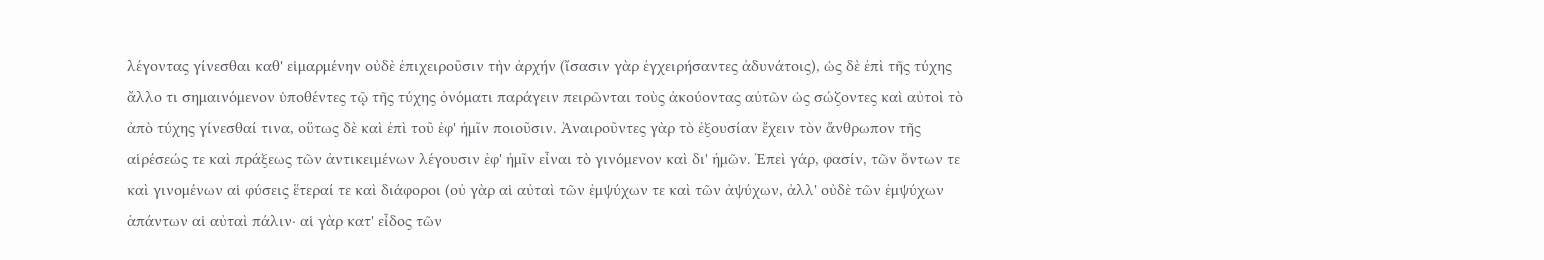λέγοντας γίνεσθαι καθ' εἱμαρμένην οὐδὲ ἐπιχειροῦσιν τὴν ἀρχήν (ἴσασιν γὰρ ἐγχειρήσαντες ἀδυνάτοις), ὡς δὲ ἐπὶ τῆς τύχης ἄλλο τι σημαινόμενον ὑποθέντες τῷ τῆς τύχης ὀνόματι παράγειν πειρῶνται τοὺς ἀκούοντας αὐτῶν ὡς σώζοντες καὶ αὐτοὶ τὸ ἀπὸ τύχης γίνεσθαί τινα, οὕτως δὲ καὶ ἐπὶ τοῦ ἐφ' ἡμῖν ποιοῦσιν. Ἀναιροῦντες γὰρ τὸ ἐξουσίαν ἔχειν τὸν ἄνθρωπον τῆς αἱρέσεώς τε καὶ πράξεως τῶν ἀντικειμένων λέγουσιν ἐφ' ἡμῖν εἶναι τὸ γινόμενον καὶ δι' ἡμῶν. Ἐπεὶ γάρ, φασίν, τῶν ὄντων τε καὶ γινομένων αἱ φύσεις ἕτεραί τε καὶ διάφοροι (οὐ γὰρ αἱ αὐταὶ τῶν ἐμψύχων τε καὶ τῶν ἀψύχων, ἀλλ' οὐδὲ τῶν ἐμψύχων ἁπάντων αἱ αὐταὶ πάλιν· αἱ γὰρ κατ' εἶδος τῶν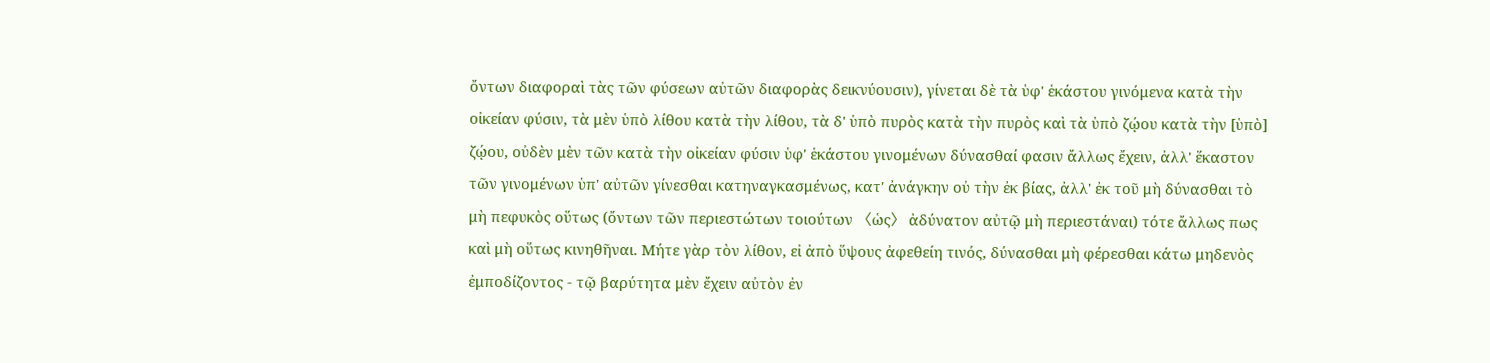ὄντων διαφοραὶ τὰς τῶν φύσεων αὐτῶν διαφορὰς δεικνύουσιν), γίνεται δὲ τὰ ὑφ' ἑκάστου γινόμενα κατὰ τὴν οἰκείαν φύσιν, τὰ μὲν ὑπὸ λίθου κατὰ τὴν λίθου, τὰ δ' ὑπὸ πυρὸς κατὰ τὴν πυρὸς καὶ τὰ ὑπὸ ζῴου κατὰ τὴν [ὑπὸ] ζῴου, οὐδὲν μὲν τῶν κατὰ τὴν οἰκείαν φύσιν ὑφ' ἑκάστου γινομένων δύνασθαί φασιν ἄλλως ἔχειν, ἀλλ' ἕκαστον τῶν γινομένων ὑπ' αὐτῶν γίνεσθαι κατηναγκασμένως, κατ' ἀνάγκην οὐ τὴν ἐκ βίας, ἀλλ' ἐκ τοῦ μὴ δύνασθαι τὸ μὴ πεφυκὸς οὕτως (ὄντων τῶν περιεστώτων τοιούτων 〈ὡς〉 ἀδύνατον αὐτῷ μὴ περιεστάναι) τότε ἄλλως πως καὶ μὴ οὕτως κινηθῆναι. Μήτε γὰρ τὸν λίθον, εἰ ἀπὸ ὕψους ἀφεθείη τινός, δύνασθαι μὴ φέρεσθαι κάτω μηδενὸς ἐμποδίζοντος - τῷ βαρύτητα μὲν ἔχειν αὐτὸν ἐν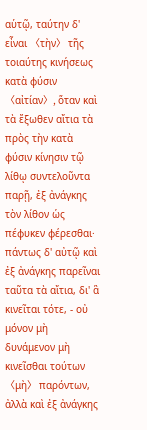αὑτῷ, ταύτην δ' εἶναι 〈τὴν〉 τῆς τοιαύτης κινήσεως κατὰ φύσιν 〈αἰτίαν〉, ὅταν καὶ τὰ ἔξωθεν αἴτια τὰ πρὸς τὴν κατὰ φύσιν κίνησιν τῷ λίθῳ συντελοῦντα παρῇ, ἐξ ἀνάγκης τὸν λίθον ὡς πέφυκεν φέρεσθαι· πάντως δ' αὐτῷ καὶ ἐξ ἀνάγκης παρεῖναι ταῦτα τὰ αἴτια, δι' ἃ κινεῖται τότε, - οὐ μόνον μὴ δυνάμενον μὴ κινεῖσθαι τούτων 〈μὴ〉 παρόντων, ἀλλὰ καὶ ἐξ ἀνάγκης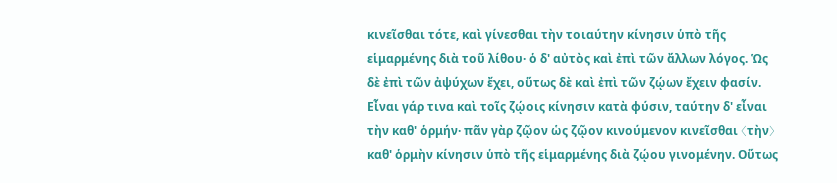κινεῖσθαι τότε, καὶ γίνεσθαι τὴν τοιαύτην κίνησιν ὑπὸ τῆς εἱμαρμένης διὰ τοῦ λίθου· ὁ δ' αὐτὸς καὶ ἐπὶ τῶν ἄλλων λόγος. Ὡς δὲ ἐπὶ τῶν ἀψύχων ἔχει, οὕτως δὲ καὶ ἐπὶ τῶν ζῴων ἔχειν φασίν. Εἶναι γάρ τινα καὶ τοῖς ζῴοις κίνησιν κατὰ φύσιν, ταύτην δ' εἶναι τὴν καθ' ὁρμήν· πᾶν γὰρ ζῷον ὡς ζῷον κινούμενον κινεῖσθαι 〈τὴν〉 καθ' ὁρμὴν κίνησιν ὑπὸ τῆς εἱμαρμένης διὰ ζῴου γινομένην. Οὕτως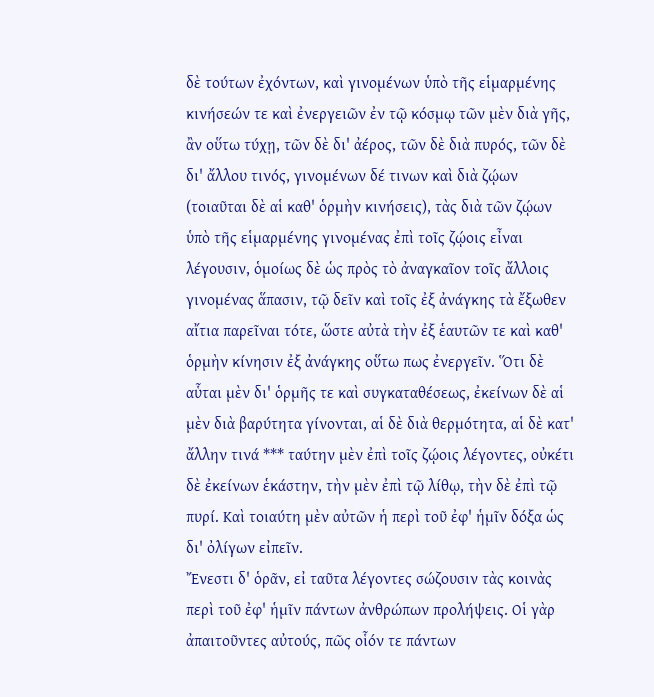δὲ τούτων ἐχόντων, καὶ γινομένων ὑπὸ τῆς εἱμαρμένης κινήσεών τε καὶ ἐνεργειῶν ἐν τῷ κόσμῳ τῶν μὲν διὰ γῆς, ἂν οὕτω τύχῃ, τῶν δὲ δι' ἀέρος, τῶν δὲ διὰ πυρός, τῶν δὲ δι' ἄλλου τινός, γινομένων δέ τινων καὶ διὰ ζῴων (τοιαῦται δὲ αἱ καθ' ὁρμὴν κινήσεις), τὰς διὰ τῶν ζῴων ὑπὸ τῆς εἱμαρμένης γινομένας ἐπὶ τοῖς ζῴοις εἶναι λέγουσιν, ὁμοίως δὲ ὡς πρὸς τὸ ἀναγκαῖον τοῖς ἄλλοις γινομένας ἅπασιν, τῷ δεῖν καὶ τοῖς ἐξ ἀνάγκης τὰ ἔξωθεν αἴτια παρεῖναι τότε, ὥστε αὐτὰ τὴν ἐξ ἑαυτῶν τε καὶ καθ' ὁρμὴν κίνησιν ἐξ ἀνάγκης οὕτω πως ἐνεργεῖν. Ὅτι δὲ αὗται μὲν δι' ὁρμῆς τε καὶ συγκαταθέσεως, ἐκείνων δὲ αἱ μὲν διὰ βαρύτητα γίνονται, αἱ δὲ διὰ θερμότητα, αἱ δὲ κατ' ἄλλην τινά *** ταύτην μὲν ἐπὶ τοῖς ζῴοις λέγοντες, οὐκέτι δὲ ἐκείνων ἑκάστην, τὴν μὲν ἐπὶ τῷ λίθῳ, τὴν δὲ ἐπὶ τῷ πυρί. Καὶ τοιαύτη μὲν αὐτῶν ἡ περὶ τοῦ ἐφ' ἡμῖν δόξα ὡς δι' ὀλίγων εἰπεῖν.
Ἔνεστι δ' ὁρᾶν, εἰ ταῦτα λέγοντες σώζουσιν τὰς κοινὰς περὶ τοῦ ἐφ' ἡμῖν πάντων ἀνθρώπων προλήψεις. Οἱ γὰρ ἀπαιτοῦντες αὐτούς, πῶς οἷόν τε πάντων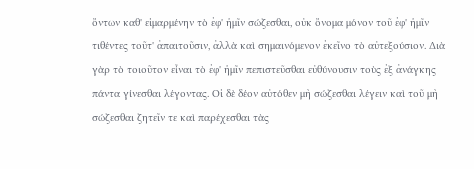ὄντων καθ' εἱμαρμένην τὸ ἐφ' ἡμῖν σώζεσθαι, οὐκ ὄνομα μόνον τοῦ ἐφ' ἡμῖν τιθέντες τοῦτ' ἀπαιτοῦσιν, ἀλλὰ καὶ σημαινόμενον ἐκεῖνο τὸ αὐτεξούσιον. Διὰ γὰρ τὸ τοιοῦτον εἶναι τὸ ἐφ' ἡμῖν πεπιστεῦσθαι εὐθύνουσιν τοὺς ἐξ ἀνάγκης πάντα γίνεσθαι λέγοντας. Οἱ δὲ δέον αὐτόθεν μὴ σώζεσθαι λέγειν καὶ τοῦ μὴ σώζεσθαι ζητεῖν τε καὶ παρέχεσθαι τὰς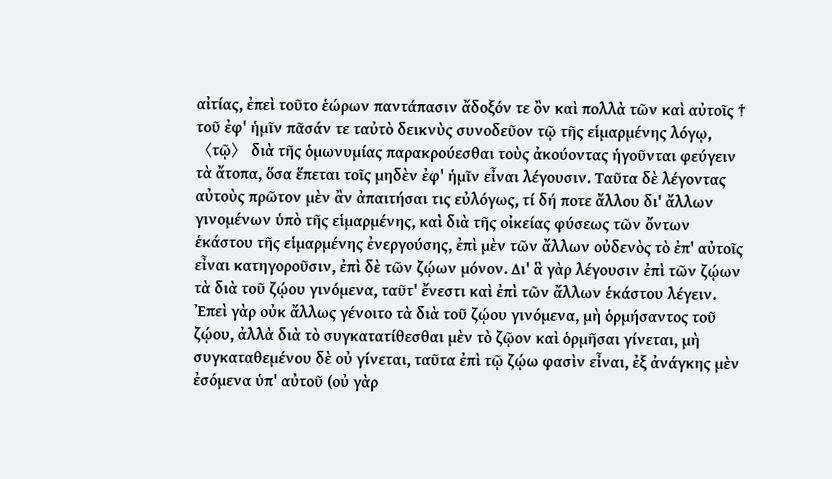αἰτίας, ἐπεὶ τοῦτο ἑώρων παντάπασιν ἄδοξόν τε ὂν καὶ πολλὰ τῶν καὶ αὐτοῖς † τοῦ ἐφ' ἡμῖν πᾶσάν τε ταὐτὸ δεικνὺς συνοδεῦον τῷ τῆς εἱμαρμένης λόγῳ, 〈τῷ〉 διὰ τῆς ὁμωνυμίας παρακρούεσθαι τοὺς ἀκούοντας ἡγοῦνται φεύγειν τὰ ἄτοπα, ὅσα ἕπεται τοῖς μηδὲν ἐφ' ἡμῖν εἶναι λέγουσιν. Ταῦτα δὲ λέγοντας αὐτοὺς πρῶτον μὲν ἂν ἀπαιτήσαι τις εὐλόγως, τί δή ποτε ἄλλου δι' ἄλλων γινομένων ὑπὸ τῆς εἱμαρμένης, καὶ διὰ τῆς οἰκείας φύσεως τῶν ὄντων ἑκάστου τῆς εἱμαρμένης ἐνεργούσης, ἐπὶ μὲν τῶν ἄλλων οὐδενὸς τὸ ἐπ' αὐτοῖς εἶναι κατηγοροῦσιν, ἐπὶ δὲ τῶν ζῴων μόνον. Δι' ἃ γὰρ λέγουσιν ἐπὶ τῶν ζῴων τὰ διὰ τοῦ ζῴου γινόμενα, ταῦτ' ἔνεστι καὶ ἐπὶ τῶν ἄλλων ἑκάστου λέγειν. Ἐπεὶ γὰρ οὐκ ἄλλως γένοιτο τὰ διὰ τοῦ ζῴου γινόμενα, μὴ ὁρμήσαντος τοῦ ζῴου, ἀλλὰ διὰ τὸ συγκατατίθεσθαι μὲν τὸ ζῷον καὶ ὁρμῆσαι γίνεται, μὴ συγκαταθεμένου δὲ οὐ γίνεται, ταῦτα ἐπὶ τῷ ζῴω φασὶν εἶναι, ἐξ ἀνάγκης μὲν ἐσόμενα ὑπ' αὐτοῦ (οὐ γὰρ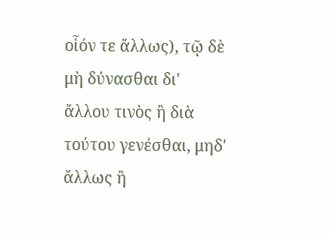οἷόν τε ἄλλως), τῷ δὲ μὴ δύνασθαι δι' ἄλλου τινὸς ἢ διὰ τούτου γενέσθαι, μηδ' ἄλλως ἢ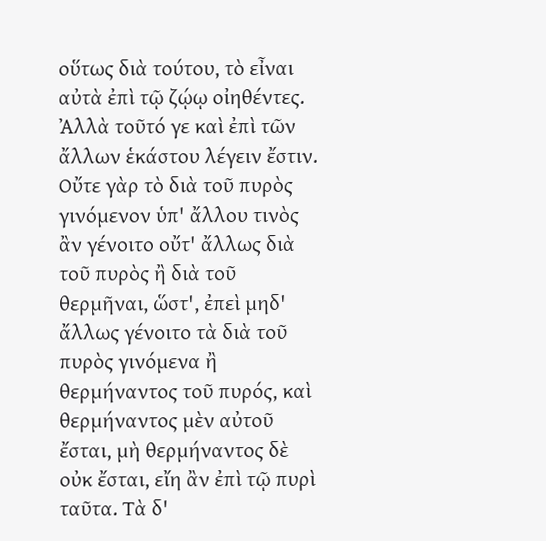οὕτως διὰ τούτου, τὸ εἶναι αὐτὰ ἐπὶ τῷ ζῴῳ οἰηθέντες. Ἀλλὰ τοῦτό γε καὶ ἐπὶ τῶν ἄλλων ἑκάστου λέγειν ἔστιν. Οὔτε γὰρ τὸ διὰ τοῦ πυρὸς γινόμενον ὑπ' ἄλλου τινὸς ἂν γένοιτο οὔτ' ἄλλως διὰ τοῦ πυρὸς ἢ διὰ τοῦ θερμῆναι, ὥστ', ἐπεὶ μηδ' ἄλλως γένοιτο τὰ διὰ τοῦ πυρὸς γινόμενα ἢ θερμήναντος τοῦ πυρός, καὶ θερμήναντος μὲν αὐτοῦ ἔσται, μὴ θερμήναντος δὲ οὐκ ἔσται, εἴη ἂν ἐπὶ τῷ πυρὶ ταῦτα. Τὰ δ'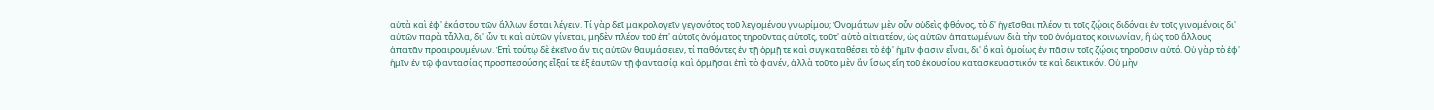αὐτὰ καὶ ἐφ' ἑκάστου τῶν ἄλλων ἔσται λέγειν. Τί γὰρ δεῖ μακρολογεῖν γεγονότος τοῦ λεγομένου γνωρίμου; Ὀνομάτων μὲν οὖν οὐδεὶς φθόνος, τὸ δ' ἡγεῖσθαι πλέον τι τοῖς ζῴοις διδόναι ἐν τοῖς γινομένοις δι' αὐτῶν παρὰ τἆλλα, δι' ὧν τι καὶ αὐτῶν γίνεται, μηδὲν πλέον τοῦ ἐπ' αὐτοῖς ὀνόματος τηροῦντας αὐτοῖς, τοῦτ' αὐτὸ αἰτιατέον, ὡς αὐτῶν ἀπατωμένων διὰ τὴν τοῦ ὀνόματος κοινωνίαν, ἢ ὡς τοῦ ἄλλους ἀπατᾶν προαιρουμένων. Ἐπὶ τούτῳ δὲ ἐκεῖνο ἄν τις αὐτῶν θαυμάσειεν, τί παθόντες ἐν τῇ ὁρμῇ τε καὶ συγκαταθέσει τὸ ἐφ' ἡμῖν φασιν εἶναι, δι' ὃ καὶ ὁμοίως ἐν πᾶσιν τοῖς ζῴοις τηροῦσιν αὐτό. Οὐ γὰρ τὸ ἐφ' ἡμῖν ἐν τῷ φαντασίας προσπεσούσης εἶξαί τε ἐξ ἑαυτῶν τῇ φαντασίᾳ καὶ ὁρμῆσαι ἐπὶ τὸ φανέν, ἀλλὰ τοῦτο μὲν ἂν ἴσως εἴη τοῦ ἑκουσίου κατασκευαστικόν τε καὶ δεικτικόν. Οὐ μὴν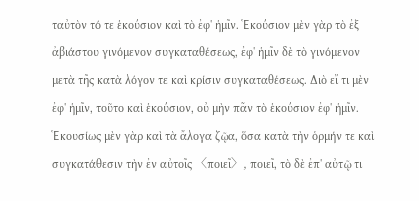ταὐτὸν τό τε ἑκούσιον καὶ τὸ ἐφ' ἡμῖν. Ἑκούσιον μὲν γὰρ τὸ ἐξ ἀβιάστου γινόμενον συγκαταθέσεως, ἐφ' ἡμῖν δὲ τὸ γινόμενον μετὰ τῆς κατὰ λόγον τε καὶ κρίσιν συγκαταθέσεως. Διὸ εἴ τι μὲν ἐφ' ἡμῖν, τοῦτο καὶ ἑκούσιον, οὐ μὴν πᾶν τὸ ἑκούσιον ἐφ' ἡμῖν. Ἑκουσίως μὲν γὰρ καὶ τὰ ἄλογα ζῷα, ὅσα κατὰ τὴν ὁρμήν τε καὶ συγκατάθεσιν τὴν ἐν αὐτοῖς 〈ποιεῖ〉, ποιεῖ, τὸ δὲ ἐπ' αὐτῷ τι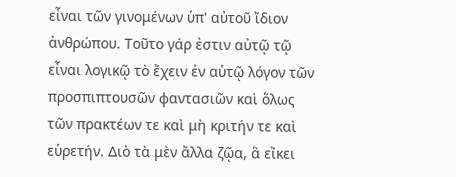εἶναι τῶν γινομένων ὑπ' αὐτοῦ ἴδιον ἀνθρώπου. Τοῦτο γάρ ἐστιν αὐτῷ τῷ εἶναι λογικῷ τὸ ἔχειν ἐν αὑτῷ λόγον τῶν προσπιπτουσῶν φαντασιῶν καὶ ὅλως τῶν πρακτέων τε καὶ μὴ κριτήν τε καὶ εὑρετήν. Διὸ τὰ μὲν ἄλλα ζῷα, ἃ εἴκει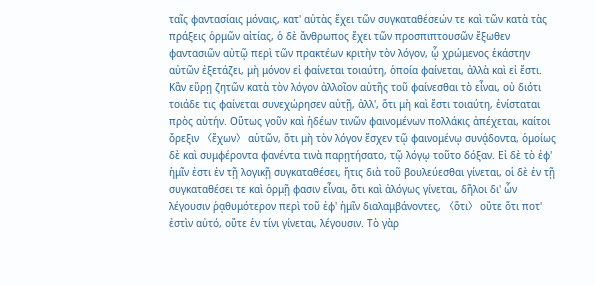ταῖς φαντασίαις μόναις, κατ' αὐτὰς ἔχει τῶν συγκαταθέσεών τε καὶ τῶν κατὰ τὰς πράξεις ὁρμῶν αἰτίας, ὁ δὲ ἄνθρωπος ἔχει τῶν προσπιπτουσῶν ἔξωθεν φαντασιῶν αὐτῷ περὶ τῶν πρακτέων κριτὴν τὸν λόγον, ᾧ χρώμενος ἑκάστην αὐτῶν ἐξετάζει, μὴ μόνον εἰ φαίνεται τοιαύτη, ὁποία φαίνεται, ἀλλὰ καὶ εἰ ἔστι. Κἂν εὕρῃ ζητῶν κατὰ τὸν λόγον ἀλλοῖον αὐτῆς τοῦ φαίνεσθαι τὸ εἶναι, οὐ διότι τοιάδε τις φαίνεται συνεχώρησεν αὐτῇ, ἀλλ', ὅτι μὴ καὶ ἔστι τοιαύτη, ἐνίσταται πρὸς αὐτήν. Οὕτως γοῦν καὶ ἡδέων τινῶν φαινομένων πολλάκις ἀπέχεται, καίτοι ὄρεξιν 〈ἔχων〉 αὐτῶν, ὅτι μὴ τὸν λόγον ἔσχεν τῷ φαινομένῳ συνᾴδοντα, ὁμοίως δὲ καὶ συμφέροντα φανέντα τινὰ παρῃτήσατο, τῷ λόγῳ τοῦτο δόξαν. Εἰ δὲ τὸ ἐφ' ἡμῖν ἐστι ἐν τῇ λογικῇ συγκαταθέσει, ἥτις διὰ τοῦ βουλεύεσθαι γίνεται, οἱ δὲ ἐν τῇ συγκαταθέσει τε καὶ ὁρμῇ φασιν εἶναι, ὅτι καὶ ἀλόγως γίνεται, δῆλοι δι' ὧν λέγουσιν ῥᾳθυμότερον περὶ τοῦ ἐφ' ἡμῖν διαλαμβάνοντες, 〈ὅτι〉 οὔτε ὅτι ποτ' ἐστὶν αὐτό, οὔτε ἐν τίνι γίνεται, λέγουσιν. Τὸ γὰρ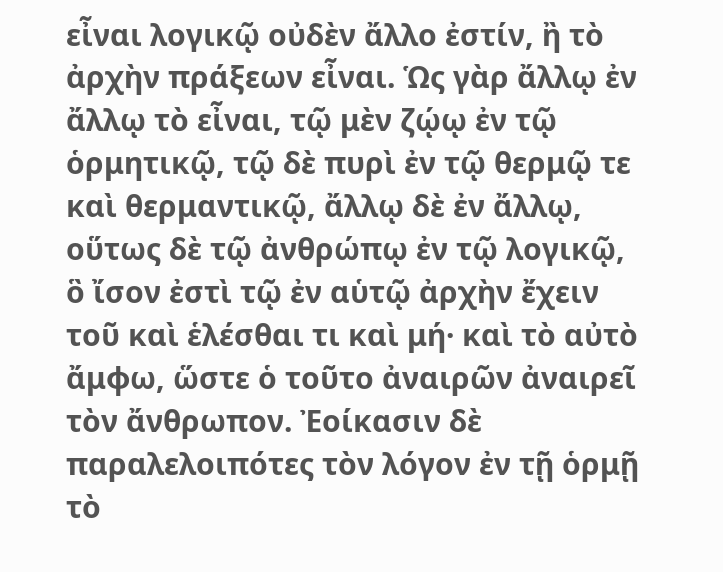εἶναι λογικῷ οὐδὲν ἄλλο ἐστίν, ἢ τὸ ἀρχὴν πράξεων εἶναι. Ὡς γὰρ ἄλλῳ ἐν ἄλλῳ τὸ εἶναι, τῷ μὲν ζῴῳ ἐν τῷ ὁρμητικῷ, τῷ δὲ πυρὶ ἐν τῷ θερμῷ τε καὶ θερμαντικῷ, ἄλλῳ δὲ ἐν ἄλλῳ, οὕτως δὲ τῷ ἀνθρώπῳ ἐν τῷ λογικῷ, ὃ ἴσον ἐστὶ τῷ ἐν αὑτῷ ἀρχὴν ἔχειν τοῦ καὶ ἑλέσθαι τι καὶ μή· καὶ τὸ αὐτὸ ἄμφω, ὥστε ὁ τοῦτο ἀναιρῶν ἀναιρεῖ τὸν ἄνθρωπον. Ἐοίκασιν δὲ παραλελοιπότες τὸν λόγον ἐν τῇ ὁρμῇ τὸ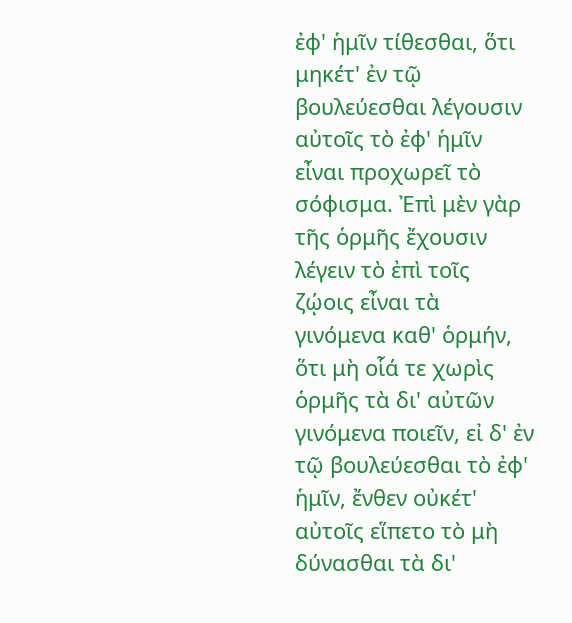ἐφ' ἡμῖν τίθεσθαι, ὅτι μηκέτ' ἐν τῷ βουλεύεσθαι λέγουσιν αὐτοῖς τὸ ἐφ' ἡμῖν εἶναι προχωρεῖ τὸ σόφισμα. Ἐπὶ μὲν γὰρ τῆς ὁρμῆς ἔχουσιν λέγειν τὸ ἐπὶ τοῖς ζῴοις εἶναι τὰ γινόμενα καθ' ὁρμήν, ὅτι μὴ οἷά τε χωρὶς ὁρμῆς τὰ δι' αὐτῶν γινόμενα ποιεῖν, εἰ δ' ἐν τῷ βουλεύεσθαι τὸ ἐφ' ἡμῖν, ἔνθεν οὐκέτ' αὐτοῖς εἵπετο τὸ μὴ δύνασθαι τὰ δι'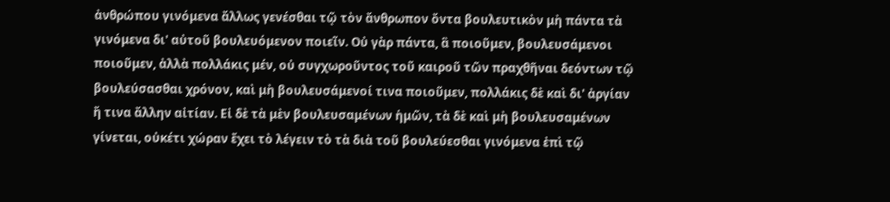ἀνθρώπου γινόμενα ἄλλως γενέσθαι τῷ τὸν ἄνθρωπον ὄντα βουλευτικὸν μὴ πάντα τὰ γινόμενα δι' αὐτοῦ βουλευόμενον ποιεῖν. Οὐ γὰρ πάντα, ἃ ποιοῦμεν, βουλευσάμενοι ποιοῦμεν, ἀλλὰ πολλάκις μέν, οὐ συγχωροῦντος τοῦ καιροῦ τῶν πραχθῆναι δεόντων τῷ βουλεύσασθαι χρόνον, καὶ μὴ βουλευσάμενοί τινα ποιοῦμεν, πολλάκις δὲ καὶ δι' ἀργίαν ἤ τινα ἄλλην αἰτίαν. Εἰ δὲ τὰ μὲν βουλευσαμένων ἡμῶν, τὰ δὲ καὶ μὴ βουλευσαμένων γίνεται, οὐκέτι χώραν ἔχει τὸ λέγειν τὸ τὰ διὰ τοῦ βουλεύεσθαι γινόμενα ἐπὶ τῷ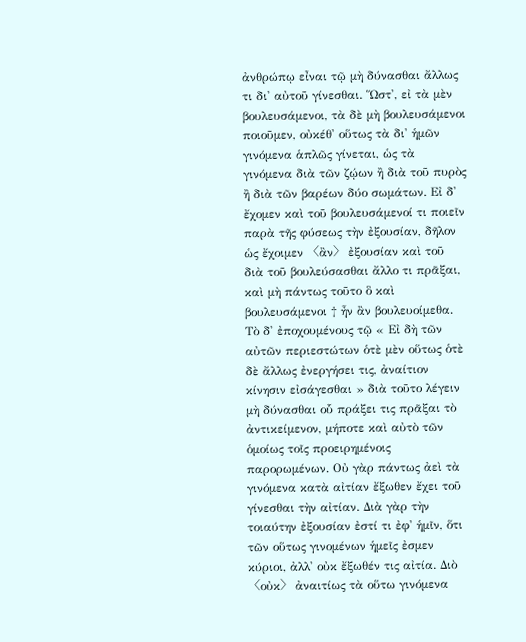ἀνθρώπῳ εἶναι τῷ μὴ δύνασθαι ἄλλως τι δι' αὐτοῦ γίνεσθαι. Ὥστ', εἰ τὰ μὲν βουλευσάμενοι, τὰ δὲ μὴ βουλευσάμενοι ποιοῦμεν, οὐκέθ' οὕτως τὰ δι' ἡμῶν γινόμενα ἁπλῶς γίνεται, ὡς τὰ γινόμενα διὰ τῶν ζῴων ἢ διὰ τοῦ πυρὸς ἢ διὰ τῶν βαρέων δύο σωμάτων. Εἰ δ' ἔχομεν καὶ τοῦ βουλευσάμενοί τι ποιεῖν παρὰ τῆς φύσεως τὴν ἐξουσίαν, δῆλον ὡς ἔχοιμεν 〈ἂν〉 ἐξουσίαν καὶ τοῦ διὰ τοῦ βουλεύσασθαι ἄλλο τι πρᾶξαι, καὶ μὴ πάντως τοῦτο ὃ καὶ βουλευσάμενοι † ἦν ἂν βουλευοίμεθα.
Τὸ δ' ἐποχουμένους τῷ « Εἰ δὴ τῶν αὐτῶν περιεστώτων ὁτὲ μὲν οὕτως ὁτὲ δὲ ἄλλως ἐνεργήσει τις, ἀναίτιον κίνησιν εἰσάγεσθαι » διὰ τοῦτο λέγειν μὴ δύνασθαι οὗ πράξει τις πρᾶξαι τὸ ἀντικείμενον, μήποτε καὶ αὐτὸ τῶν ὁμοίως τοῖς προειρημένοις παρορωμένων. Οὐ γὰρ πάντως ἀεὶ τὰ γινόμενα κατὰ αἰτίαν ἔξωθεν ἔχει τοῦ γίνεσθαι τὴν αἰτίαν. Διὰ γὰρ τὴν τοιαύτην ἐξουσίαν ἐστί τι ἐφ' ἡμῖν, ὅτι τῶν οὕτως γινομένων ἡμεῖς ἐσμεν κύριοι, ἀλλ' οὐκ ἔξωθέν τις αἰτία. Διὸ 〈οὐκ〉 ἀναιτίως τὰ οὕτω γινόμενα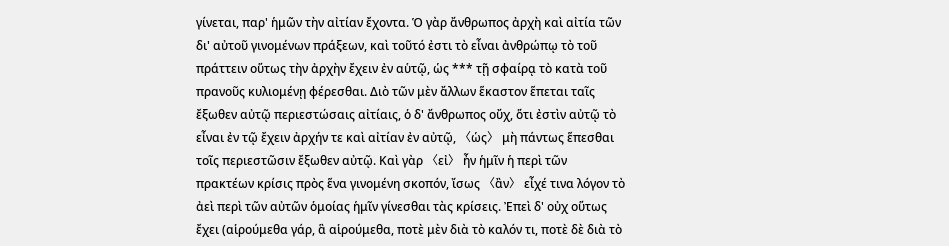γίνεται, παρ' ἡμῶν τὴν αἰτίαν ἔχοντα. Ὁ γὰρ ἄνθρωπος ἀρχὴ καὶ αἰτία τῶν δι' αὐτοῦ γινομένων πράξεων, καὶ τοῦτό ἐστι τὸ εἶναι ἀνθρώπῳ τὸ τοῦ πράττειν οὕτως τὴν ἀρχὴν ἔχειν ἐν αὑτῷ, ὡς *** τῇ σφαίρᾳ τὸ κατὰ τοῦ πρανοῦς κυλιομένῃ φέρεσθαι. Διὸ τῶν μὲν ἄλλων ἕκαστον ἕπεται ταῖς ἔξωθεν αὐτῷ περιεστώσαις αἰτίαις, ὁ δ' ἄνθρωπος οὔχ, ὅτι ἐστὶν αὐτῷ τὸ εἶναι ἐν τῷ ἔχειν ἀρχήν τε καὶ αἰτίαν ἐν αὐτῷ, 〈ὡς〉 μὴ πάντως ἕπεσθαι τοῖς περιεστῶσιν ἔξωθεν αὐτῷ. Καὶ γὰρ 〈εἰ〉 ἦν ἡμῖν ἡ περὶ τῶν πρακτέων κρίσις πρὸς ἕνα γινομένη σκοπόν, ἴσως 〈ἂν〉 εἶχέ τινα λόγον τὸ ἀεὶ περὶ τῶν αὐτῶν ὁμοίας ἡμῖν γίνεσθαι τὰς κρίσεις. Ἐπεὶ δ' οὐχ οὕτως ἔχει (αἱρούμεθα γάρ, ἃ αἱρούμεθα, ποτὲ μὲν διὰ τὸ καλόν τι, ποτὲ δὲ διὰ τὸ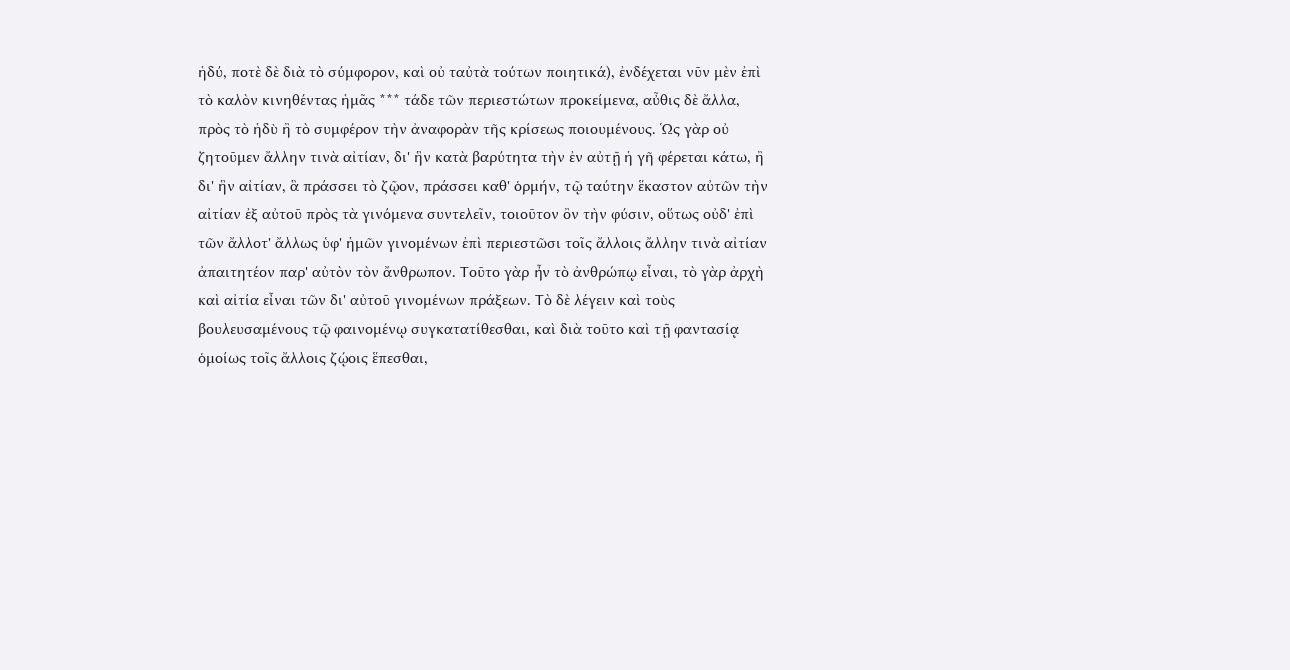ἡδύ, ποτὲ δὲ διὰ τὸ σύμφορον, καὶ οὐ ταὐτὰ τούτων ποιητικά), ἐνδέχεται νῦν μὲν ἐπὶ τὸ καλὸν κινηθέντας ἡμᾶς *** τάδε τῶν περιεστώτων προκείμενα, αὖθις δὲ ἄλλα, πρὸς τὸ ἡδὺ ἢ τὸ συμφέρον τὴν ἀναφορὰν τῆς κρίσεως ποιουμένους. Ὡς γὰρ οὐ ζητοῦμεν ἄλλην τινὰ αἰτίαν, δι' ἣν κατὰ βαρύτητα τὴν ἐν αὐτῇ ἡ γῆ φέρεται κάτω, ἢ δι' ἣν αἰτίαν, ἃ πράσσει τὸ ζῷον, πράσσει καθ' ὁρμήν, τῷ ταύτην ἕκαστον αὐτῶν τὴν αἰτίαν ἐξ αὐτοῦ πρὸς τὰ γινόμενα συντελεῖν, τοιοῦτον ὂν τὴν φύσιν, οὕτως οὐδ' ἐπὶ τῶν ἄλλοτ' ἄλλως ὑφ' ἡμῶν γινομένων ἐπὶ περιεστῶσι τοῖς ἄλλοις ἄλλην τινὰ αἰτίαν ἀπαιτητέον παρ' αὐτὸν τὸν ἄνθρωπον. Τοῦτο γὰρ ἦν τὸ ἀνθρώπῳ εἶναι, τὸ γὰρ ἀρχὴ καὶ αἰτία εἶναι τῶν δι' αὐτοῦ γινομένων πράξεων. Τὸ δὲ λέγειν καὶ τοὺς βουλευσαμένους τῷ φαινομένῳ συγκατατίθεσθαι, καὶ διὰ τοῦτο καὶ τῇ φαντασίᾳ ὁμοίως τοῖς ἄλλοις ζῴοις ἕπεσθαι,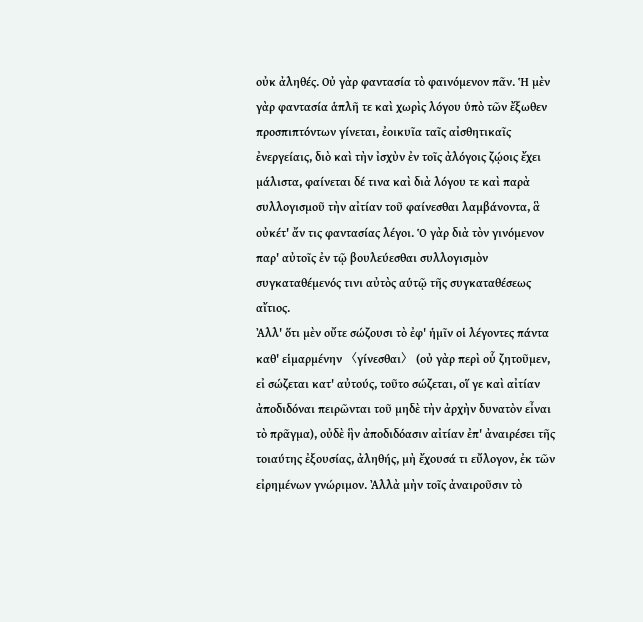οὐκ ἀληθές. Οὐ γὰρ φαντασία τὸ φαινόμενον πᾶν. Ἡ μὲν γὰρ φαντασία ἁπλῆ τε καὶ χωρὶς λόγου ὑπὸ τῶν ἔξωθεν προσπιπτόντων γίνεται, ἐοικυῖα ταῖς αἰσθητικαῖς ἐνεργείαις, διὸ καὶ τὴν ἰσχὺν ἐν τοῖς ἀλόγοις ζῴοις ἔχει μάλιστα, φαίνεται δέ τινα καὶ διὰ λόγου τε καὶ παρὰ συλλογισμοῦ τὴν αἰτίαν τοῦ φαίνεσθαι λαμβάνοντα, ἃ οὐκέτ' ἄν τις φαντασίας λέγοι. Ὁ γὰρ διὰ τὸν γινόμενον παρ' αὐτοῖς ἐν τῷ βουλεύεσθαι συλλογισμὸν συγκαταθέμενός τινι αὐτὸς αὑτῷ τῆς συγκαταθέσεως αἴτιος.
Ἀλλ' ὅτι μὲν οὔτε σώζουσι τὸ ἐφ' ἡμῖν οἱ λέγοντες πάντα καθ' εἱμαρμένην 〈γίνεσθαι〉 (οὐ γὰρ περὶ οὗ ζητοῦμεν, εἰ σώζεται κατ' αὐτούς, τοῦτο σώζεται, οἵ γε καὶ αἰτίαν ἀποδιδόναι πειρῶνται τοῦ μηδὲ τὴν ἀρχὴν δυνατὸν εἶναι τὸ πρᾶγμα), οὐδὲ ἣν ἀποδιδόασιν αἰτίαν ἐπ' ἀναιρέσει τῆς τοιαύτης ἐξουσίας, ἀληθής, μὴ ἔχουσά τι εὔλογον, ἐκ τῶν εἰρημένων γνώριμον. Ἀλλὰ μὴν τοῖς ἀναιροῦσιν τὸ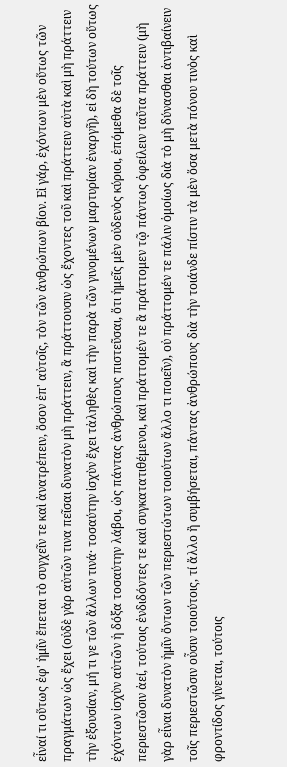εἶναί τι οὕτως ἐφ' ἡμῖν ἕπεται τὸ συγχεῖν τε καὶ ἀνατρέπειν, ὅσον ἐπ' αὐτοῖς, τὸν τῶν ἀνθρώπων βίον. Εἰ γάρ, ἐχόντων μὲν οὕτως τῶν πραγμάτων ὡς ἔχει (οὐδὲ γὰρ αὐτῶν τινα πεῖσαι δυνατὸν μὴ πράττειν, ἃ πράττουσιν ὡς ἔχοντες τοῦ καὶ πράττειν αὐτὰ καὶ μὴ πράττειν τὴν ἐξουσίαν, μή τι γε τῶν ἄλλων τινά· τοσαύτην ἰσχὺν ἔχει τἀληθὲς καὶ τὴν παρὰ τῶν γινομένων μαρτυρίαν ἐναργῆ), εἰ δὴ τούτων οὕτως ἐχόντων ἰσχὺν αὐτῶν ἡ δόξα τοσαύτην λάβοι, ὡς πάντας ἀνθρώπους πιστεῦσαι, ὅτι ἡμεῖς μὲν οὐδενὸς κύριοι, ἑπόμεθα δὲ τοῖς περιεστῶσιν ἀεί, τούτοις ἐνδιδόντες τε καὶ συγκατατιθέμενοι, καὶ πράττομέν τε ἃ πράττομεν τῷ πάντως ὀφείλειν ταῦτα πράττειν (μὴ γὰρ εἶναι δυνατὸν ἡμῖν ὄντων τῶν περιεστώτων τοιούτων ἄλλο τι ποιεῖν), οὐ πράττομέν τε πάλιν ὁμοίως διὰ τὸ μὴ δύνασθαι ἀντιβαίνειν τοῖς περιεστῶσιν οὖσιν τοιούτοις, τί ἄλλο ἢ συμβήσεται, πάντας ἀνθρώπους διὰ τὴν τοιάνδε πίστιν τὰ μὲν ὅσα μετὰ πόνου τινὸς καὶ φροντίδος γίνεται, τούτοις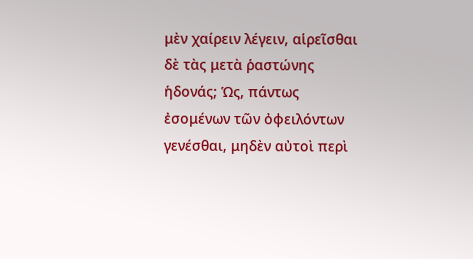μὲν χαίρειν λέγειν, αἱρεῖσθαι δὲ τὰς μετὰ ῥαστώνης ἡδονάς; Ὡς, πάντως ἐσομένων τῶν ὀφειλόντων γενέσθαι, μηδὲν αὐτοὶ περὶ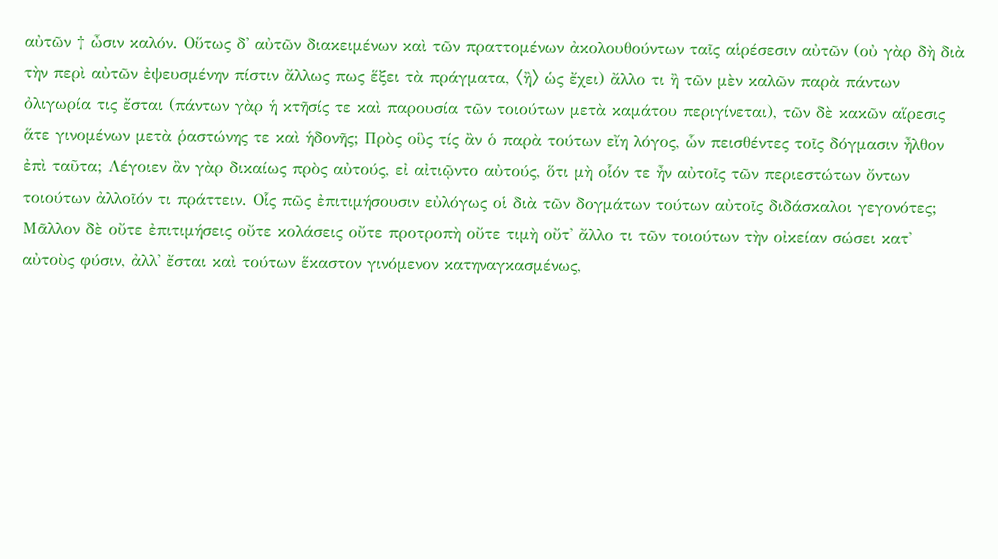αὐτῶν † ὦσιν καλόν. Οὕτως δ' αὐτῶν διακειμένων καὶ τῶν πραττομένων ἀκολουθούντων ταῖς αἱρέσεσιν αὐτῶν (οὐ γὰρ δὴ διὰ τὴν περὶ αὐτῶν ἐψευσμένην πίστιν ἄλλως πως ἕξει τὰ πράγματα, 〈ἢ〉 ὡς ἔχει) ἄλλο τι ἢ τῶν μὲν καλῶν παρὰ πάντων ὀλιγωρία τις ἔσται (πάντων γὰρ ἡ κτῆσίς τε καὶ παρουσία τῶν τοιούτων μετὰ καμάτου περιγίνεται), τῶν δὲ κακῶν αἵρεσις ἅτε γινομένων μετὰ ῥαστώνης τε καὶ ἡδονῆς; Πρὸς οὓς τίς ἂν ὁ παρὰ τούτων εἴη λόγος, ὧν πεισθέντες τοῖς δόγμασιν ἦλθον ἐπὶ ταῦτα; Λέγοιεν ἂν γὰρ δικαίως πρὸς αὐτούς, εἰ αἰτιῷντο αὐτούς, ὅτι μὴ οἷόν τε ἦν αὐτοῖς τῶν περιεστώτων ὄντων τοιούτων ἀλλοῖόν τι πράττειν. Οἷς πῶς ἐπιτιμήσουσιν εὐλόγως οἱ διὰ τῶν δογμάτων τούτων αὐτοῖς διδάσκαλοι γεγονότες; Μᾶλλον δὲ οὔτε ἐπιτιμήσεις οὔτε κολάσεις οὔτε προτροπὴ οὔτε τιμὴ οὔτ' ἄλλο τι τῶν τοιούτων τὴν οἰκείαν σώσει κατ' αὐτοὺς φύσιν, ἀλλ' ἔσται καὶ τούτων ἕκαστον γινόμενον κατηναγκασμένως,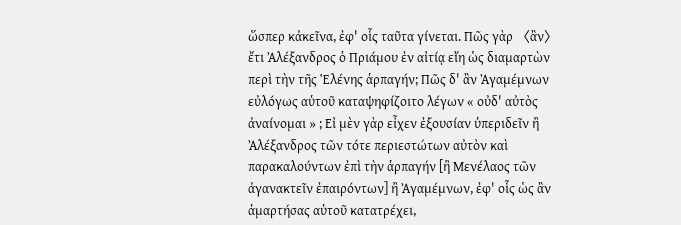ὥσπερ κἀκεῖνα, ἐφ' οἷς ταῦτα γίνεται. Πῶς γὰρ 〈ἂν〉 ἔτι Ἀλέξανδρος ὁ Πριάμου ἐν αἰτίᾳ εἴη ὡς διαμαρτὼν περὶ τὴν τῆς Ἑλένης ἁρπαγήν; Πῶς δ' ἂν Ἀγαμέμνων εὐλόγως αὑτοῦ καταψηφίζοιτο λέγων « οὐδ' αὐτὸς ἀναίνομαι » ; Εἰ μὲν γὰρ εἶχεν ἐξουσίαν ὑπεριδεῖν ἢ Ἀλέξανδρος τῶν τότε περιεστώτων αὐτὸν καὶ παρακαλούντων ἐπὶ τὴν ἁρπαγήν [ἢ Μενέλαος τῶν ἀγανακτεῖν ἐπαιρόντων] ἢ Ἀγαμέμνων, ἐφ' οἷς ὡς ἂν ἁμαρτήσας αὑτοῦ κατατρέχει,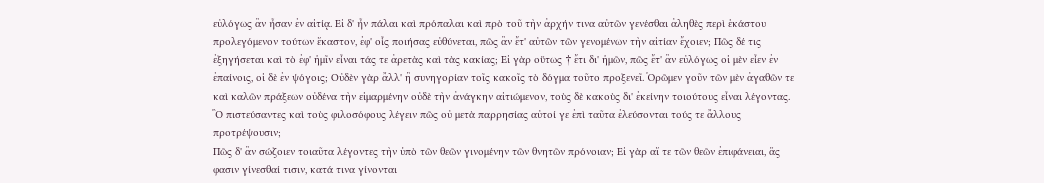εὐλόγως ἂν ἦσαν ἐν αἰτίᾳ. Εἰ δ' ἦν πάλαι καὶ πρόπαλαι καὶ πρὸ τοῦ τὴν ἀρχήν τινα αὐτῶν γενέσθαι ἀληθὲς περὶ ἑκάστου προλεγόμενον τούτων ἕκαστον, ἐφ' οἷς ποιήσας εὐθύνεται, πῶς ἂν ἔτ' αὐτῶν τῶν γενομένων τὴν αἰτίαν ἔχοιεν; Πῶς δέ τις ἐξηγήσεται καὶ τὸ ἐφ' ἡμῖν εἶναι τάς τε ἀρετὰς καὶ τὰς κακίας; Εἰ γὰρ οὕτως † ἔτι δι' ἡμῶν, πῶς ἔτ' ἂν εὐλόγως οἱ μὲν εἶεν ἐν ἐπαίνοις, οἱ δὲ ἐν ψόγοις; Οὐδὲν γὰρ ἄλλ' ἢ συνηγορίαν τοῖς κακοῖς τὸ δόγμα τοῦτο προξενεῖ. Ὁρῶμεν γοῦν τῶν μὲν ἀγαθῶν τε καὶ καλῶν πράξεων οὐδένα τὴν εἱμαρμένην οὐδὲ τὴν ἀνάγκην αἰτιώμενον, τοὺς δὲ κακοὺς δι' ἐκείνην τοιούτους εἶναι λέγοντας. Ὃ πιστεύσαντες καὶ τοὺς φιλοσόφους λέγειν πῶς οὐ μετὰ παρρησίας αὐτοί γε ἐπὶ ταῦτα ἐλεύσονται τούς τε ἄλλους προτρέψουσιν;
Πῶς δ' ἂν σώζοιεν τοιαῦτα λέγοντες τὴν ὑπὸ τῶν θεῶν γινομένην τῶν θνητῶν πρόνοιαν; Εἰ γὰρ αἵ τε τῶν θεῶν ἐπιφάνειαι, ἅς φασιν γίνεσθαί τισιν, κατά τινα γίνονται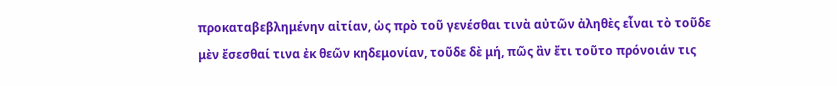προκαταβεβλημένην αἰτίαν, ὡς πρὸ τοῦ γενέσθαι τινὰ αὐτῶν ἀληθὲς εἶναι τὸ τοῦδε μὲν ἔσεσθαί τινα ἐκ θεῶν κηδεμονίαν, τοῦδε δὲ μή, πῶς ἂν ἔτι τοῦτο πρόνοιάν τις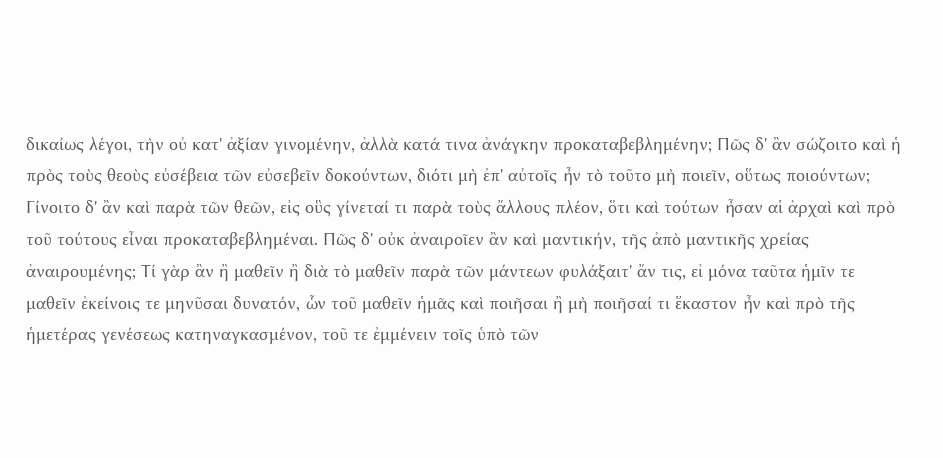δικαίως λέγοι, τὴν οὐ κατ' ἀξίαν γινομένην, ἀλλὰ κατά τινα ἀνάγκην προκαταβεβλημένην; Πῶς δ' ἂν σώζοιτο καὶ ἡ πρὸς τοὺς θεοὺς εὐσέβεια τῶν εὐσεβεῖν δοκούντων, διότι μὴ ἐπ' αὐτοῖς ἦν τὸ τοῦτο μὴ ποιεῖν, οὕτως ποιούντων; Γίνοιτο δ' ἂν καὶ παρὰ τῶν θεῶν, εἰς οὓς γίνεταί τι παρὰ τοὺς ἄλλους πλέον, ὅτι καὶ τούτων ἦσαν αἱ ἀρχαὶ καὶ πρὸ τοῦ τούτους εἶναι προκαταβεβλημέναι. Πῶς δ' οὐκ ἀναιροῖεν ἂν καὶ μαντικήν, τῆς ἀπὸ μαντικῆς χρείας ἀναιρουμένης; Τί γὰρ ἂν ἢ μαθεῖν ἢ διὰ τὸ μαθεῖν παρὰ τῶν μάντεων φυλάξαιτ' ἄν τις, εἰ μόνα ταῦτα ἡμῖν τε μαθεῖν ἐκείνοις τε μηνῦσαι δυνατόν, ὧν τοῦ μαθεῖν ἡμᾶς καὶ ποιῆσαι ἢ μὴ ποιῆσαί τι ἕκαστον ἦν καὶ πρὸ τῆς ἡμετέρας γενέσεως κατηναγκασμένον, τοῦ τε ἐμμένειν τοῖς ὑπὸ τῶν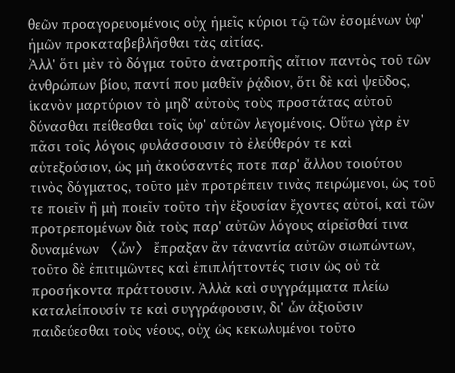θεῶν προαγορευομένοις οὐχ ἡμεῖς κύριοι τῷ τῶν ἐσομένων ὑφ' ἡμῶν προκαταβεβλῆσθαι τὰς αἰτίας.
Ἀλλ' ὅτι μὲν τὸ δόγμα τοῦτο ἀνατροπῆς αἴτιον παντὸς τοῦ τῶν ἀνθρώπων βίου, παντί που μαθεῖν ῥᾴδιον, ὅτι δὲ καὶ ψεῦδος, ἱκανὸν μαρτύριον τὸ μηδ' αὐτοὺς τοὺς προστάτας αὐτοῦ δύνασθαι πείθεσθαι τοῖς ὑφ' αὑτῶν λεγομένοις. Οὕτω γὰρ ἐν πᾶσι τοῖς λόγοις φυλάσσουσιν τὸ ἐλεύθερόν τε καὶ αὐτεξούσιον, ὡς μὴ ἀκούσαντές ποτε παρ' ἄλλου τοιούτου τινὸς δόγματος, τοῦτο μὲν προτρέπειν τινὰς πειρώμενοι, ὡς τοῦ τε ποιεῖν ἢ μὴ ποιεῖν τοῦτο τὴν ἐξουσίαν ἔχοντες αὐτοί, καὶ τῶν προτρεπομένων διὰ τοὺς παρ' αὐτῶν λόγους αἱρεῖσθαί τινα δυναμένων 〈ὧν〉 ἔπραξαν ἂν τἀναντία αὐτῶν σιωπώντων, τοῦτο δὲ ἐπιτιμῶντες καὶ ἐπιπλήττοντές τισιν ὡς οὐ τὰ προσήκοντα πράττουσιν. Ἀλλὰ καὶ συγγράμματα πλείω καταλείπουσίν τε καὶ συγγράφουσιν, δι' ὧν ἀξιοῦσιν παιδεύεσθαι τοὺς νέους, οὐχ ὡς κεκωλυμένοι τοῦτο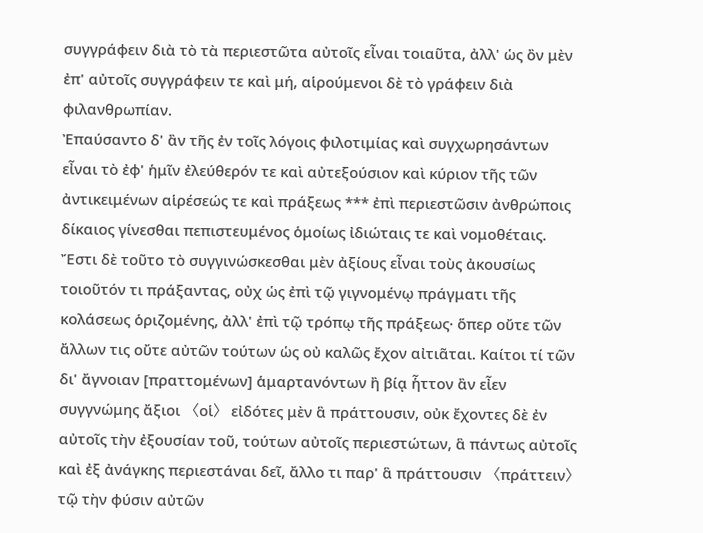συγγράφειν διὰ τὸ τὰ περιεστῶτα αὐτοῖς εἶναι τοιαῦτα, ἀλλ' ὡς ὂν μὲν ἐπ' αὐτοῖς συγγράφειν τε καὶ μή, αἱρούμενοι δὲ τὸ γράφειν διὰ φιλανθρωπίαν.
Ἐπαύσαντο δ' ἂν τῆς ἐν τοῖς λόγοις φιλοτιμίας καὶ συγχωρησάντων εἶναι τὸ ἐφ' ἡμῖν ἐλεύθερόν τε καὶ αὐτεξούσιον καὶ κύριον τῆς τῶν ἀντικειμένων αἱρέσεώς τε καὶ πράξεως *** ἐπὶ περιεστῶσιν ἀνθρώποις δίκαιος γίνεσθαι πεπιστευμένος ὁμοίως ἰδιώταις τε καὶ νομοθέταις. Ἔστι δὲ τοῦτο τὸ συγγινώσκεσθαι μὲν ἀξίους εἶναι τοὺς ἀκουσίως τοιοῦτόν τι πράξαντας, οὐχ ὡς ἐπὶ τῷ γιγνομένῳ πράγματι τῆς κολάσεως ὁριζομένης, ἀλλ' ἐπὶ τῷ τρόπῳ τῆς πράξεως· ὅπερ οὔτε τῶν ἄλλων τις οὔτε αὐτῶν τούτων ὡς οὐ καλῶς ἔχον αἰτιᾶται. Καίτοι τί τῶν δι' ἄγνοιαν [πραττομένων] ἁμαρτανόντων ἢ βίᾳ ἧττον ἂν εἶεν συγγνώμης ἄξιοι 〈οἱ〉 εἰδότες μὲν ἃ πράττουσιν, οὐκ ἔχοντες δὲ ἐν αὐτοῖς τὴν ἐξουσίαν τοῦ, τούτων αὐτοῖς περιεστώτων, ἃ πάντως αὐτοῖς καὶ ἐξ ἀνάγκης περιεστάναι δεῖ, ἄλλο τι παρ' ἃ πράττουσιν 〈πράττειν〉 τῷ τὴν φύσιν αὐτῶν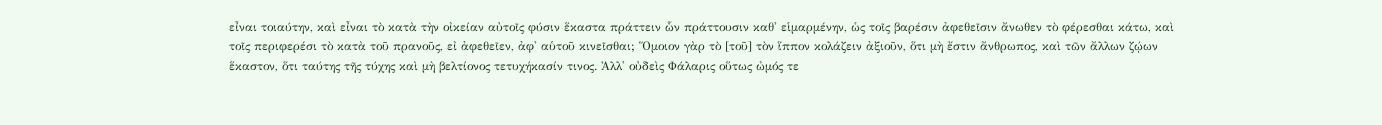εἶναι τοιαύτην, καὶ εἶναι τὸ κατὰ τὴν οἰκείαν αὐτοῖς φύσιν ἕκαστα πράττειν ὧν πράττουσιν καθ' εἱμαρμένην, ὡς τοῖς βαρέσιν ἀφεθεῖσιν ἄνωθεν τὸ φέρεσθαι κάτω, καὶ τοῖς περιφερέσι τὸ κατὰ τοῦ πρανοῦς, εἰ ἀφεθεῖεν, ἀφ' αὑτοῦ κινεῖσθαι; Ὅμοιον γὰρ τὸ [τοῦ] τὸν ἵππον κολάζειν ἀξιοῦν, ὅτι μὴ ἔστιν ἄνθρωπος, καὶ τῶν ἄλλων ζῴων ἕκαστον, ὅτι ταύτης τῆς τύχης καὶ μὴ βελτίονος τετυχήκασίν τινος. Ἀλλ' οὐδεὶς Φάλαρις οὕτως ὠμός τε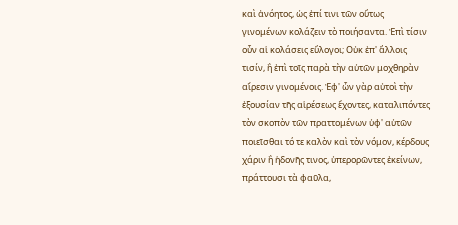καὶ ἀνόητος, ὡς ἐπί τινι τῶν οὕτως γινομένων κολάζειν τὸ ποιήσαντα. Ἐπὶ τίσιν οὖν αἱ κολάσεις εὔλογοι; Οὐκ ἐπ' ἄλλοις τισίν, ἢ ἐπὶ τοῖς παρὰ τὴν αὑτῶν μοχθηρὰν αἵρεσιν γινομένοις. Ἐφ' ὧν γὰρ αὐτοὶ τὴν ἐξουσίαν τῆς αἱρέσεως ἔχοντες, καταλιπόντες τὸν σκοπὸν τῶν πραττομένων ὑφ' αὑτῶν ποιεῖσθαι τό τε καλὸν καὶ τὸν νόμον, κέρδους χάριν ἢ ἡδονῆς τινος, ὑπερορῶντες ἐκείνων, πράττουσι τὰ φαῦλα,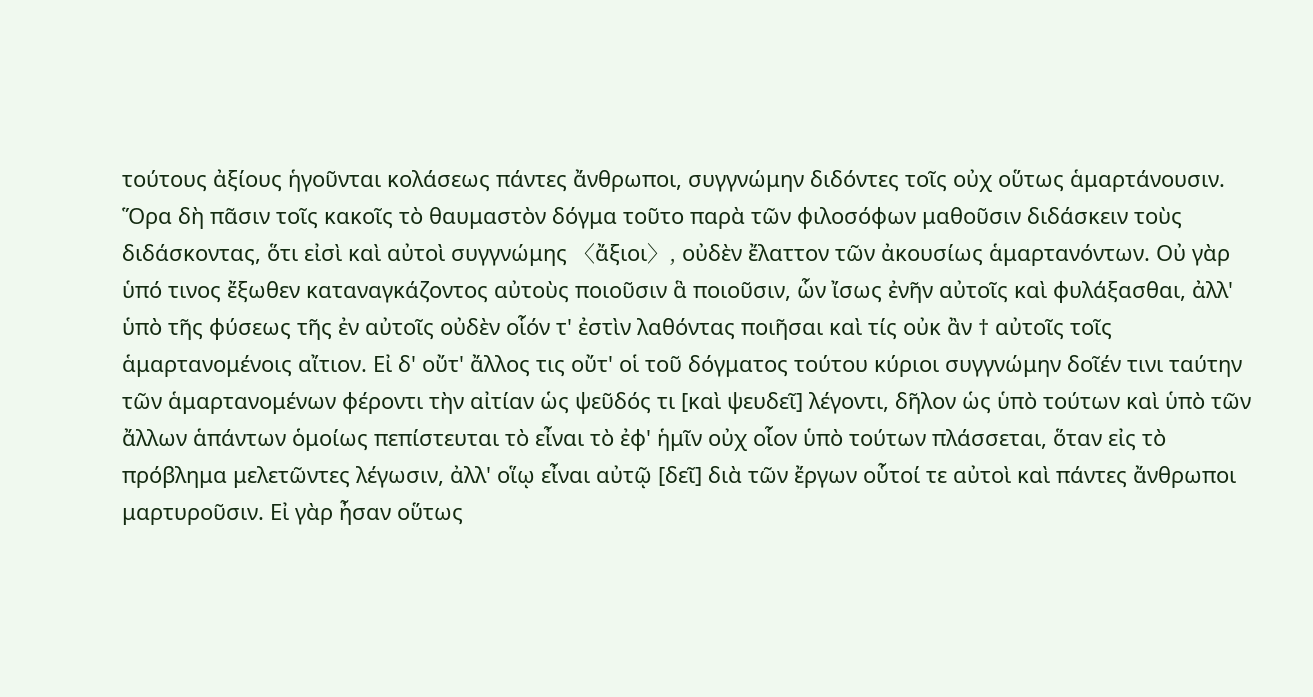τούτους ἀξίους ἡγοῦνται κολάσεως πάντες ἄνθρωποι, συγγνώμην διδόντες τοῖς οὐχ οὕτως ἁμαρτάνουσιν. Ὅρα δὴ πᾶσιν τοῖς κακοῖς τὸ θαυμαστὸν δόγμα τοῦτο παρὰ τῶν φιλοσόφων μαθοῦσιν διδάσκειν τοὺς διδάσκοντας, ὅτι εἰσὶ καὶ αὐτοὶ συγγνώμης 〈ἄξιοι〉, οὐδὲν ἔλαττον τῶν ἀκουσίως ἁμαρτανόντων. Οὐ γὰρ ὑπό τινος ἔξωθεν καταναγκάζοντος αὐτοὺς ποιοῦσιν ἃ ποιοῦσιν, ὧν ἴσως ἐνῆν αὐτοῖς καὶ φυλάξασθαι, ἀλλ' ὑπὸ τῆς φύσεως τῆς ἐν αὐτοῖς οὐδὲν οἷόν τ' ἐστὶν λαθόντας ποιῆσαι καὶ τίς οὐκ ἂν † αὐτοῖς τοῖς ἁμαρτανομένοις αἴτιον. Εἰ δ' οὔτ' ἄλλος τις οὔτ' οἱ τοῦ δόγματος τούτου κύριοι συγγνώμην δοῖέν τινι ταύτην τῶν ἁμαρτανομένων φέροντι τὴν αἰτίαν ὡς ψεῦδός τι [καὶ ψευδεῖ] λέγοντι, δῆλον ὡς ὑπὸ τούτων καὶ ὑπὸ τῶν ἄλλων ἁπάντων ὁμοίως πεπίστευται τὸ εἶναι τὸ ἐφ' ἡμῖν οὐχ οἷον ὑπὸ τούτων πλάσσεται, ὅταν εἰς τὸ πρόβλημα μελετῶντες λέγωσιν, ἀλλ' οἵῳ εἶναι αὐτῷ [δεῖ] διὰ τῶν ἔργων οὗτοί τε αὐτοὶ καὶ πάντες ἄνθρωποι μαρτυροῦσιν. Εἰ γὰρ ἦσαν οὕτως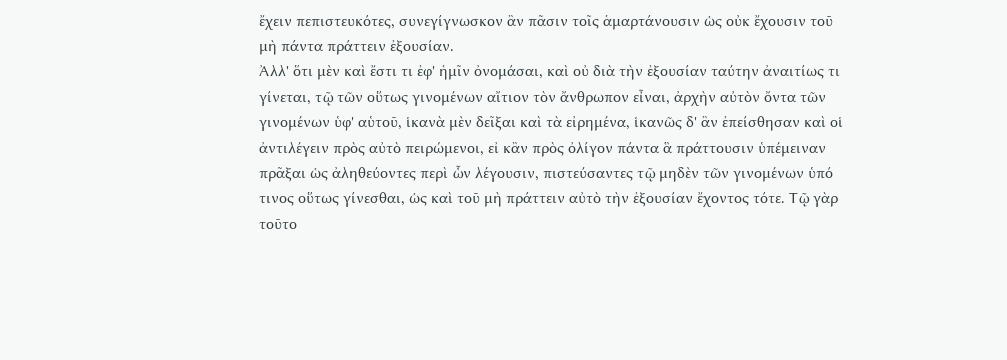ἔχειν πεπιστευκότες, συνεγίγνωσκον ἂν πᾶσιν τοῖς ἁμαρτάνουσιν ὡς οὐκ ἔχουσιν τοῦ μὴ πάντα πράττειν ἐξουσίαν.
Ἀλλ' ὅτι μὲν καὶ ἔστι τι ἐφ' ἡμῖν ὀνομάσαι, καὶ οὐ διὰ τὴν ἐξουσίαν ταύτην ἀναιτίως τι γίνεται, τῷ τῶν οὕτως γινομένων αἴτιον τὸν ἄνθρωπον εἶναι, ἀρχὴν αὐτὸν ὄντα τῶν γινομένων ὑφ' αὑτοῦ, ἱκανὰ μὲν δεῖξαι καὶ τὰ εἰρημένα, ἱκανῶς δ' ἂν ἐπείσθησαν καὶ οἱ ἀντιλέγειν πρὸς αὐτὸ πειρώμενοι, εἰ κἂν πρὸς ὀλίγον πάντα ἃ πράττουσιν ὑπέμειναν πρᾶξαι ὡς ἀληθεύοντες περὶ ὧν λέγουσιν, πιστεύσαντες τῷ μηδὲν τῶν γινομένων ὑπό τινος οὕτως γίνεσθαι, ὡς καὶ τοῦ μὴ πράττειν αὐτὸ τὴν ἐξουσίαν ἔχοντος τότε. Τῷ γὰρ τοῦτο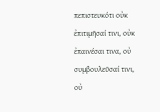πεπιστευκότι οὐκ ἐπιτιμῆσαί τινι, οὐκ ἐπαινέσαι τινα, οὐ συμβουλεῦσαί τινι, οὐ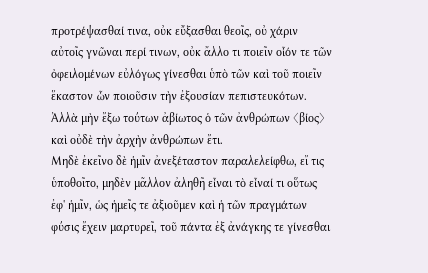προτρέψασθαί τινα, οὐκ εὔξασθαι θεοῖς, οὐ χάριν αὐτοῖς γνῶναι περί τινων, οὐκ ἄλλο τι ποιεῖν οἷόν τε τῶν ὀφειλομένων εὐλόγως γίνεσθαι ὑπὸ τῶν καὶ τοῦ ποιεῖν ἕκαστον ὧν ποιοῦσιν τὴν ἐξουσίαν πεπιστευκότων. Ἀλλὰ μὴν ἔξω τούτων ἀβίωτος ὁ τῶν ἀνθρώπων 〈βίος〉 καὶ οὐδὲ τὴν ἀρχὴν ἀνθρώπων ἔτι.
Μηδὲ ἐκεῖνο δὲ ἡμῖν ἀνεξέταστον παραλελείφθω, εἴ τις ὑποθοῖτο, μηδὲν μᾶλλον ἀληθῆ εἶναι τὸ εἶναί τι οὕτως ἐφ' ἡμῖν, ὡς ἡμεῖς τε ἀξιοῦμεν καὶ ἡ τῶν πραγμάτων φύσις ἔχειν μαρτυρεῖ, τοῦ πάντα ἐξ ἀνάγκης τε γίνεσθαι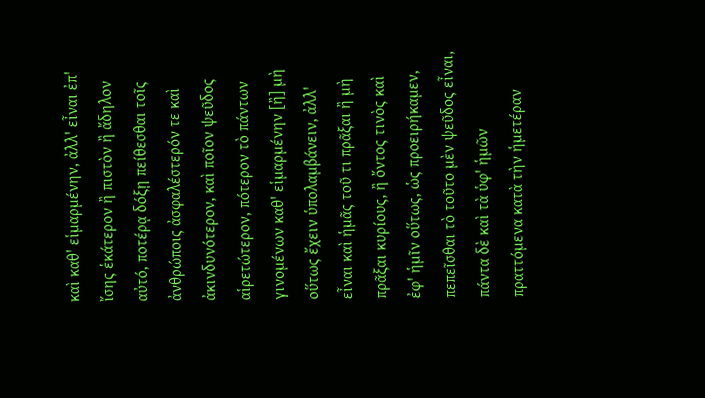καὶ καθ' εἱμαρμένην, ἀλλ' εἶναι ἐπ' ἴσης ἑκάτερον ἢ πιστὸν ἢ ἄδηλον αὐτό, ποτέρᾳ δόξῃ πείθεσθαι τοῖς ἀνθρώποις ἀσφαλέστερόν τε καὶ ἀκινδυνότερον, καὶ ποῖον ψεῦδος αἱρετώτερον, πότερον τὸ πάντων γινομένων καθ' εἱμαρμένην [ἢ] μὴ οὕτως ἔχειν ὑπολαμβάνειν, ἀλλ' εἶναι καὶ ἡμᾶς τοῦ τι πρᾶξαι ἢ μὴ πρᾶξαι κυρίους, ἢ ὄντος τινὸς καὶ ἐφ' ἡμῖν οὕτως, ὡς προειρήκαμεν, πεπεῖσθαι τὸ τοῦτο μὲν ψεῦδος εἶναι, πάντα δὲ καὶ τὰ ὑφ' ἡμῶν πραττόμενα κατὰ τὴν ἡμετέραν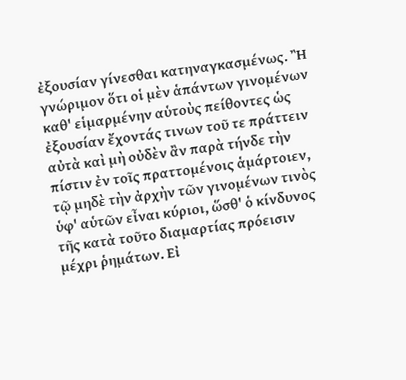ἐξουσίαν γίνεσθαι κατηναγκασμένως. Ἢ γνώριμον ὅτι οἱ μὲν ἁπάντων γινομένων καθ' εἱμαρμένην αὑτοὺς πείθοντες ὡς ἐξουσίαν ἔχοντάς τινων τοῦ τε πράττειν αὐτὰ καὶ μὴ οὐδὲν ἂν παρὰ τήνδε τὴν πίστιν ἐν τοῖς πραττομένοις ἁμάρτοιεν, τῷ μηδὲ τὴν ἀρχὴν τῶν γινομένων τινὸς ὑφ' αὑτῶν εἶναι κύριοι, ὥσθ' ὁ κίνδυνος τῆς κατὰ τοῦτο διαμαρτίας πρόεισιν μέχρι ῥημάτων. Εἰ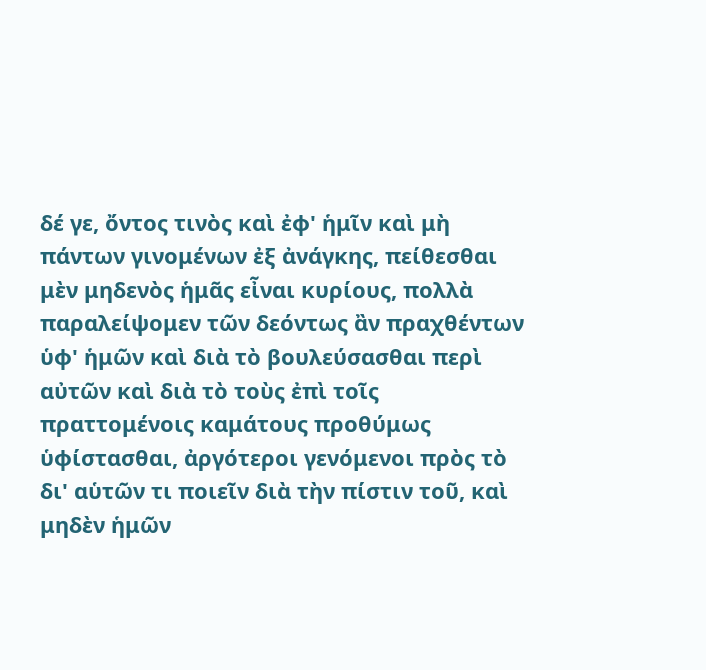δέ γε, ὄντος τινὸς καὶ ἐφ' ἡμῖν καὶ μὴ πάντων γινομένων ἐξ ἀνάγκης, πείθεσθαι μὲν μηδενὸς ἡμᾶς εἶναι κυρίους, πολλὰ παραλείψομεν τῶν δεόντως ἂν πραχθέντων ὑφ' ἡμῶν καὶ διὰ τὸ βουλεύσασθαι περὶ αὐτῶν καὶ διὰ τὸ τοὺς ἐπὶ τοῖς πραττομένοις καμάτους προθύμως ὑφίστασθαι, ἀργότεροι γενόμενοι πρὸς τὸ δι' αὑτῶν τι ποιεῖν διὰ τὴν πίστιν τοῦ, καὶ μηδὲν ἡμῶν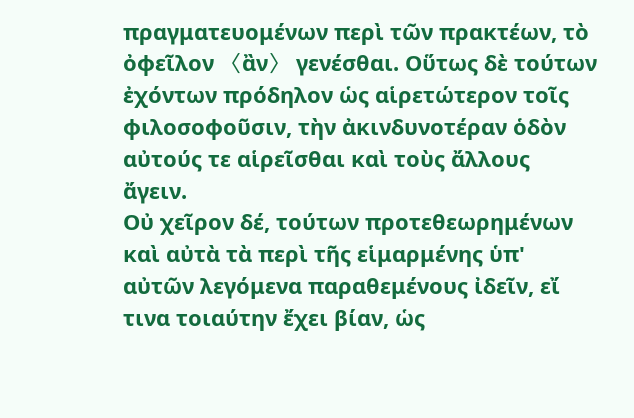πραγματευομένων περὶ τῶν πρακτέων, τὸ ὀφεῖλον 〈ἂν〉 γενέσθαι. Οὕτως δὲ τούτων ἐχόντων πρόδηλον ὡς αἱρετώτερον τοῖς φιλοσοφοῦσιν, τὴν ἀκινδυνοτέραν ὁδὸν αὐτούς τε αἱρεῖσθαι καὶ τοὺς ἄλλους ἄγειν.
Οὐ χεῖρον δέ, τούτων προτεθεωρημένων καὶ αὐτὰ τὰ περὶ τῆς εἱμαρμένης ὑπ' αὐτῶν λεγόμενα παραθεμένους ἰδεῖν, εἴ τινα τοιαύτην ἔχει βίαν, ὡς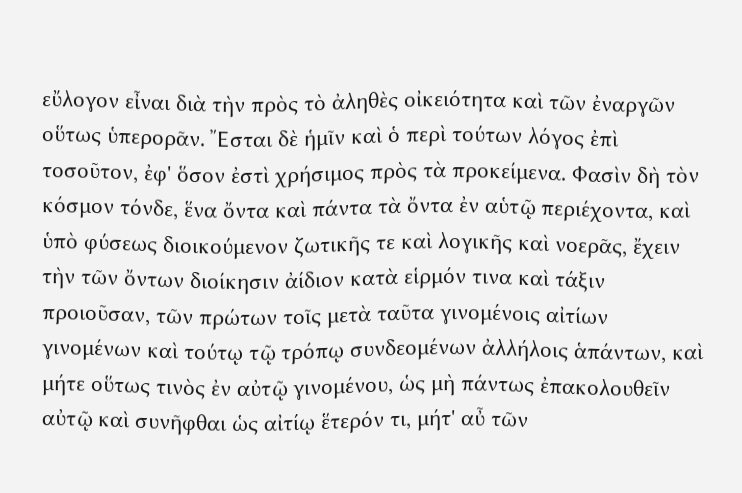εὔλογον εἶναι διὰ τὴν πρὸς τὸ ἀληθὲς οἰκειότητα καὶ τῶν ἐναργῶν οὕτως ὑπερορᾶν. Ἔσται δὲ ἡμῖν καὶ ὁ περὶ τούτων λόγος ἐπὶ τοσοῦτον, ἐφ' ὅσον ἐστὶ χρήσιμος πρὸς τὰ προκείμενα. Φασὶν δὴ τὸν κόσμον τόνδε, ἕνα ὄντα καὶ πάντα τὰ ὄντα ἐν αὑτῷ περιέχοντα, καὶ ὑπὸ φύσεως διοικούμενον ζωτικῆς τε καὶ λογικῆς καὶ νοερᾶς, ἔχειν τὴν τῶν ὄντων διοίκησιν ἀίδιον κατὰ εἱρμόν τινα καὶ τάξιν προιοῦσαν, τῶν πρώτων τοῖς μετὰ ταῦτα γινομένοις αἰτίων γινομένων καὶ τούτῳ τῷ τρόπῳ συνδεομένων ἀλλήλοις ἁπάντων, καὶ μήτε οὕτως τινὸς ἐν αὐτῷ γινομένου, ὡς μὴ πάντως ἐπακολουθεῖν αὐτῷ καὶ συνῆφθαι ὡς αἰτίῳ ἕτερόν τι, μήτ' αὖ τῶν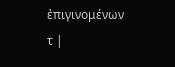ἐπιγινομένων τ |